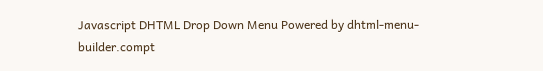Javascript DHTML Drop Down Menu Powered by dhtml-menu-builder.compt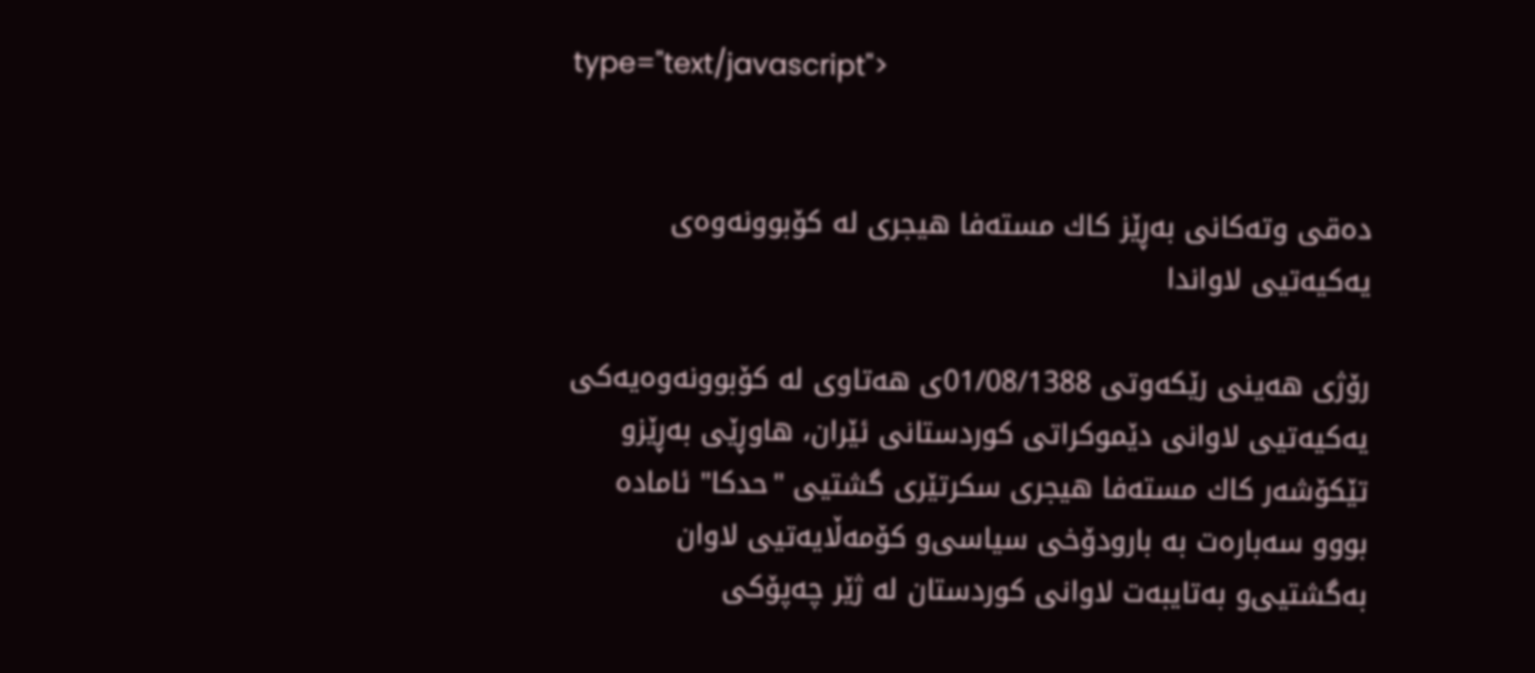type="text/javascript">


ده‌قی‌ وته‌كانی‌ به‌ڕێز كاك مسته‌فا هیجری‌ له‌ كۆبوونه‌وه‌ی‌ یه‌كیه‌تیی‌ لاواندا

رۆژی‌ هه‌ینی‌ رێكه‌وتی‌ 01/08/1388ی‌ هه‌تاوی‌ له‌ كۆبوونه‌وه‌یه‌كی‌ یه‌كیه‌تیی‌ لاوانی‌ دێموكراتی‌ كوردستانی‌ ئێران، هاوڕێی‌ به‌ڕێز‌و تێكۆشه‌ر كاك مسته‌فا هیجری‌ سكرتێری‌ گشتیی‌ "حدكا" ئاماده‌ بوو‌و سه‌باره‌ت به‌ بار‌ودۆخی‌ سیاسی‌‌و كۆمه‌ڵایه‌تیی‌ لاوان به‌گشتیی‌‌و به‌تایبه‌ت لاوانی‌ كوردستان له‌ ژێر چه‌پۆكی‌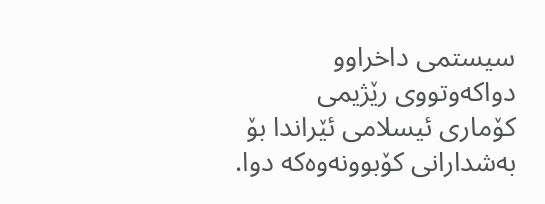سیستمی‌ داخراو‌و دواكه‌وتووی‌ رێژیمی‌ كۆماری‌ ئیسلامی‌ ئێراندا بۆ به‌شدارانی‌ كۆبوونه‌وه‌كه‌ دوا.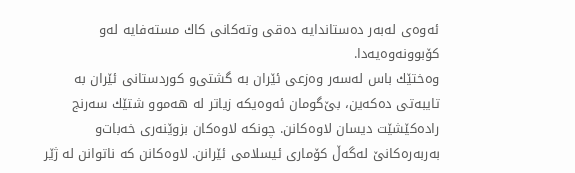ئه‌وه‌ی‌ له‌به‌ر ده‌ستاندایه‌ ده‌قی‌ وته‌كانی‌ كاك مسته‌فایه‌ له‌و كۆبوونه‌وه‌یه‌دا.
وه‌ختێك باس له‌سه‌ر وه‌زعی ئێران به‌ گشتی‌و كوردستانی ئێران به‌ تایبه‌تی‌ ده‌كه‌ین، بێ‌گومان ئه‌وه‌یكه‌ زیاتر له‌ هه‌موو شتێك سه‌رنج راده‌كێشێت دیسان لاوه‌كانن. چونكه‌ لاوه‌كان بزوێنه‌ری خه‌بات‌و به‌ربه‌ره‌كانێ‌ له‌گه‌ڵ كۆماری ئیسلامی‌ ئێرانن. لاوه‌كانن كه‌ ناتوانن له‌ ژێر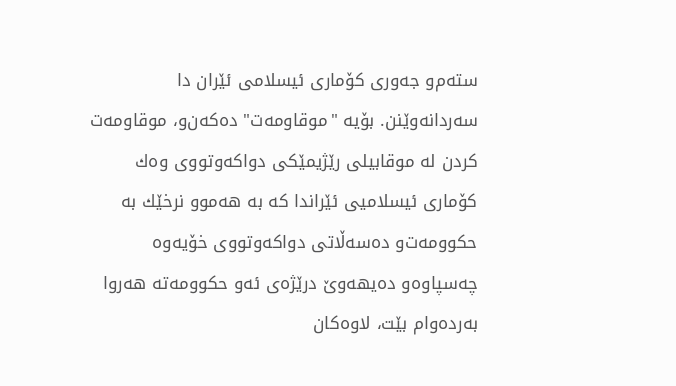سته‌م‌و جه‌وری كۆماری‌ ئیسلامی‌ ئێران دا سه‌ردانه‌وێنن. بۆیه‌ "موقاومه‌ت" ده‌كه‌ن‌و، موقاومه‌ت كردن له‌ موقابیلی رێژیمێكی‌ دواكه‌وتووی وه‌ك كۆماری ئیسلامیی ئێراندا كه‌ به‌ هه‌موو نرخێك به‌ حكوومه‌ت‌و ده‌سه‌ڵاتی دواكه‌وتووی خۆیه‌وه‌ چه‌سپاوه‌‌و ده‌یهه‌وێ‌ درێژه‌ی‌ ئه‌و حكوومه‌ته‌ هه‌روا به‌رده‌وام بێت، لاوه‌كان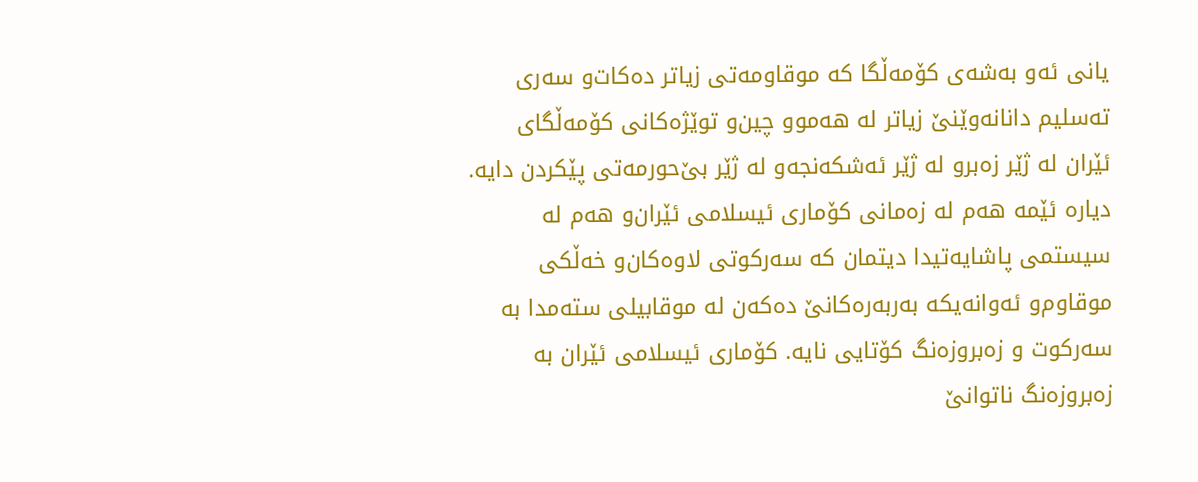یانی ئه‌و به‌شه‌ی‌ كۆمه‌ڵگا كه‌ موقاومه‌تی زیاتر ده‌كات‌و سه‌ری‌ ته‌سلیم دانانه‌وێنێ‌ زیاتر له‌ هه‌موو چین‌و توێژه‌كانی‌ كۆمه‌ڵگای ئێران له‌ ژێر زه‌برو له‌ ژێر ئه‌شكه‌نجه‌و له‌ ژێر بێ‌حورمه‌تی پێكردن دایه‌. دیاره‌ ئێمه‌ هه‌م له‌ زه‌مانی‌ كۆماری‌ ئیسلامی‌ ئێران‌و هه‌م له‌ سیستمی پاشایه‌تیدا دیتمان كه‌ سه‌ركوتی لاوه‌كان‌و خه‌ڵكی‌ موقاوم‌و ئه‌وانه‌یكه‌ به‌ربه‌ره‌كانێ‌ ده‌كه‌ن له‌ موقابیلی سته‌مدا به‌ سه‌ركوت ‌و زه‌بروزه‌نگ كۆتایی نایه‌. كۆماری ئیسلامی‌ ئێران به‌ زه‌بروزه‌نگ ناتوانێ‌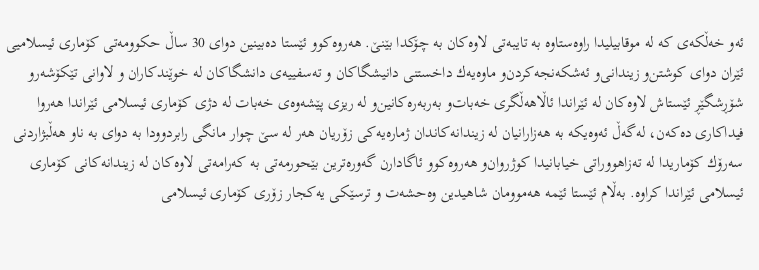ئه‌و خه‌ڵكه‌ی‌ كه‌ له‌ موقابیلیدا راوه‌ستاوه‌ به‌ تایبه‌تی‌ لاوه‌كان به‌ چۆكدا بێنێ‌. هه‌روه‌كوو ئێستا ده‌بینین دوای‌ 30 ساڵ حكوومه‌تی كۆماری‌ ئیسلامیی ئێران دوای‌ كوشتن‌و زیندانی‌و ئه‌شكه‌نجه‌كردن‌و ماوه‌یه‌ك داخستنی دانیشگاكان و ته‌سفییه‌ی‌ دانشگاكان له‌ خوێندكاران و لاوانی‌ تێكۆشه‌ر‌و شۆڕشگێڕ ئێستاش لاوه‌كان له‌ ئێراندا ئاڵاهه‌ڵگری‌ خه‌بات‌و به‌ربه‌ره‌كانین‌و له‌ ریزی‌ پێشه‌وه‌ی‌ خه‌بات له‌ دژی‌ كۆماری‌ ئیسلامی‌ ئێراندا هه‌روا فیداكاری ده‌كه‌ن، له‌گه‌ڵ ئه‌وه‌یكه‌ به‌ هه‌زارانیان له‌ زیندانه‌كاندان ژماره‌یه‌كی‌ زۆریان هه‌ر له‌ سێ‌ چوار مانگی رابردوودا به‌ دوای‌ به‌ ناو هه‌ڵبژاردنی سه‌رۆك كۆماریدا له‌ ته‌زاهووراتی خیابانیدا كوژروان‌و هه‌روه‌كوو ئاگادارن گه‌وره‌ترین بێحورمه‌تی به‌ كه‌رامه‌تی لاوه‌كان له‌ زیندانه‌كانی‌ كۆماری ئیسلامی ئێراندا كراوه‌. به‌ڵام ئێستا ئێمه‌ هه‌موومان شاهیدین وه‌حشه‌ت و ترسێكی‌ یه‌كجار زۆری‌ كۆماری ئیسلامی‌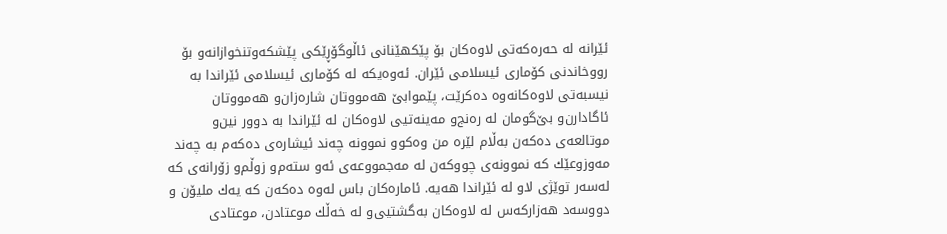ئێرانه‌ له‌ حه‌ره‌كه‌تی لاوه‌كان بۆ پێكهێنانی‌ ئاڵوگۆڕێكی‌ پێشكه‌وتنخوازانه‌‌و بۆ رووخاندنی كۆماری‌ ئیسلامی ئێران. ئه‌وه‌یكه‌ له‌ كۆماری‌ ئیسلامی ئێراندا به‌ نیسبه‌تی لاوه‌كانه‌وه‌ ده‌كرێت، پێموابێ‌ هه‌مووتان شاره‌زان‌و هه‌مووتان ئاگادارن‌و بێ‌گومان له‌ ره‌نج‌و مه‌ینه‌تیی لاوه‌كان له‌ ئێراندا به‌ دوور نین‌و موتالعه‌ی‌ ده‌كه‌ن به‌ڵام لێره‌ من وه‌كوو نموونه‌ چه‌ند ئیشاره‌ی ده‌كه‌م به‌ چه‌ند مه‌وزوعێك كه‌ نموونه‌ی‌ چووكه‌ن له‌ مه‌جمووعه‌ی‌ ئه‌و سته‌م‌و زوڵم‌و زۆرانه‌ی‌ كه‌ له‌سه‌ر توێژی لاو له‌ ئێراندا هه‌یه‌. ئاماره‌كان باس له‌وه‌ ده‌كه‌ن كه‌ یه‌ك ملیۆن و دووسه‌د هه‌زاركه‌س له‌ لاوه‌كان به‌گشتیی‌‌و له‌ خه‌ڵك موعتادن، موعتادی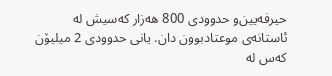حیرفه‌یین‌و حدوودی 800 هه‌زار كه‌سیش له‌ ئاستانه‌ی‌ موعتادبوون دان. یانی حدوودی 2 میلیۆن كه‌س له‌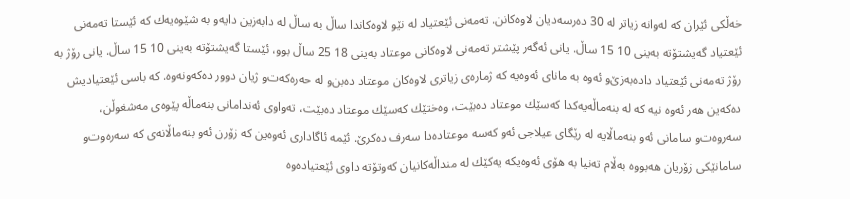خه‌ڵكی‌ ئێران كه‌ له‌وانه‌ زیاتر له‌ 30 ده‌رسه‌دیان لاوه‌كانن. ته‌مه‌نی ئێعتیاد له‌ نێو لاوه‌كاندا ساڵ به‌ ساڵ له‌ دابه‌زین دایه‌‌و به‌ شێوه‌یه‌ك كه‌ ئێستا ته‌مه‌نی ئێعتیاد گه‌یشتۆته‌ به‌ینی 10 15 ساڵ. یانی ئه‌گه‌ر پێشتر ته‌مه‌نی‌ لاوه‌كانی‌ موعتاد به‌ینی 18 25 ساڵ بوو، ئێستا گه‌یشتۆته‌ به‌ینی 10 15 ساڵ. یانی رۆژ به‌ رۆژ ته‌مه‌نی ئێعتیاد داده‌به‌زێ‌‌و ئه‌وه‌ به‌ مانای‌ ئه‌وه‌یه‌ كه‌ ژماره‌ی‌ زیاتری لاوه‌كان موعتاد ده‌بن‌و له‌ حه‌ره‌كه‌ت‌و ژیان دوور ده‌كه‌ونه‌وه‌. كه‌ باسی‌ ئێعتیادیش ده‌كه‌ین هه‌ر ئه‌وه‌ نیه‌ كه‌ له‌ بنه‌ماڵه‌یه‌كدا كه‌سێك موعتاد ده‌بێت، وه‌ختێك كه‌سێك موعتاد ده‌بێت، ته‌واوی‌ ئه‌ندامانی بنه‌ماڵه‌ پێوه‌ی‌ مه‌شغوڵن، سه‌روه‌ت‌و سامانی ئه‌و بنه‌ماڵایه‌ له‌ رێگای‌ عیلاجی‌ ئه‌و كه‌سه‌ موعتاده‌دا سه‌رف ده‌كرێ‌. ئێمه‌ ئاگاداری‌ ئه‌وه‌ین كه‌ زۆرن ئه‌و بنه‌ماڵانه‌ی‌ كه‌ سه‌ره‌وت‌و سامانێكی‌ زۆریان هه‌بووه‌ به‌ڵام ته‌نیا به‌ هۆی ئه‌وه‌یكه‌ یه‌كێك له‌ منداڵه‌كانیان كه‌وتۆته‌ داوی‌ ئێعتیاده‌وه‌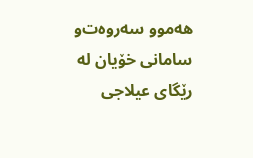هه‌موو سه‌روه‌ت‌و سامانی خۆیان له‌ رێگای‌ عیلاجی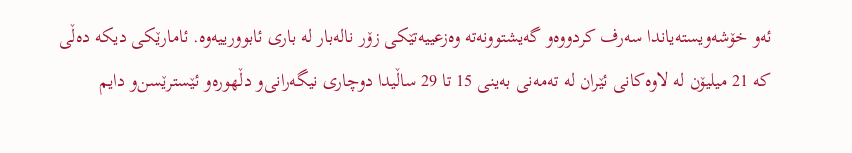ئه‌و خۆشه‌ویسته‌یاندا سه‌رف كردووه‌‌و گه‌یشتوونه‌ته‌ وه‌زعییه‌تێكی‌ زۆر ناله‌بار له‌ باری ئابوورییه‌وه‌. ئامارێكی‌ دیكه‌ ده‌ڵی‌ كه‌ 21 میلیۆن له‌ لاوه‌كانی‌ ئێران له‌ ته‌مه‌نی به‌ینی‌ 15 تا 29 ساڵیدا دوچاری‌ نیگه‌رانی‌‌و دڵهوره‌‌و ئێسترێسن‌و دایم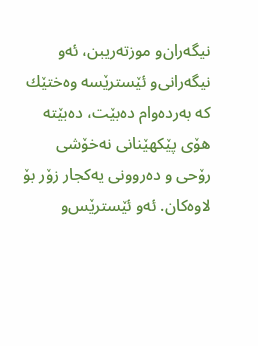نیگه‌ران‌و موزته‌ریبن، ئه‌و نیگه‌رانی‌‌و ئێسترێسه‌ وه‌ختێك كه‌ به‌رده‌وام ده‌بێت، ده‌بێته‌ هۆی پێكهێنانی‌ نه‌خۆشی رۆحی ‌و ده‌روونی یه‌كجار زۆر بۆ لاوه‌كان. ئه‌و ئێسترێس‌و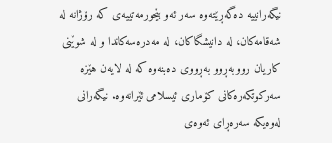نیگه‌رانییه‌ ده‌گه‌ڕێته‌وه‌ سه‌ر ئه‌و بێحورمه‌تییه‌ی‌ كه‌ رۆژانه‌ له‌ شه‌قامه‌كان، له‌ دانیشگاكان، له‌ مه‌دره‌سه‌كاندا ‌و له‌ شوێنی كاریان رووبه‌ڕوو به‌ڕووی‌ ده‌بنه‌وه‌ كه‌ له‌ لایه‌ن هێزه‌ سه‌ركوتكه‌ره‌كانی‌ كۆماری‌ ئیسلامی ئێرانه‌وه‌. نیگه‌رانی له‌وه‌یكه‌ سه‌ره‌ڕای‌ ئه‌وه‌ی‌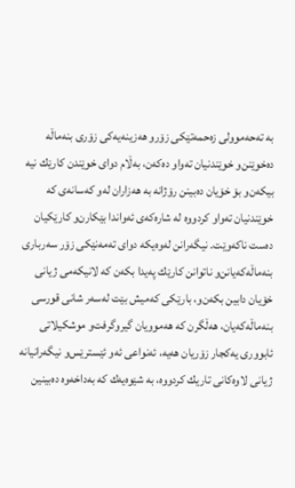به‌ ته‌حه‌موولی‌ زه‌حمه‌تێكی‌ زۆر‌و هه‌زینه‌یه‌كی‌ زۆری‌ بنه‌ماڵه‌ ده‌خوێنن‌و خوێندنیان ته‌واو ده‌كه‌ن، به‌ڵام دوای‌ خوێندن كارێك نیه‌ بیكه‌ن‌و بۆ خۆیان ده‌بینن رۆژانه‌ به‌ هه‌زاران له‌و كه‌سانه‌ی‌ كه‌ خوێندنیان ته‌واو كردووه‌ له‌ شاره‌كه‌ی‌ ئه‌واندا بێكارن‌و كارێكیان ده‌ست ناكه‌وێت. نیگه‌رانن له‌وه‌یكه‌ دوای‌ ته‌مه‌نێكی‌ زۆر سه‌رباری‌ بنه‌ماڵه‌كه‌یانن‌و ناتوانن كارێك په‌یدا بكه‌ن كه‌ لانیكه‌می ژیانی‌ خۆیان دابین بكه‌ن‌و، بارێكی‌ كه‌میش بێت له‌سه‌ر شانی قورسی بنه‌ماڵه‌كه‌یان، هه‌ڵگرن كه‌ هه‌موویان گیروگرفت‌و موشكیلاتی‌ ئابووری یه‌كجار زۆریان هه‌یه‌، ئه‌نواعی ئه‌و ئێسترێس‌و نیگه‌رانیانه‌ ژیانی‌ لاوه‌كانی‌ تاریك كردووه‌، به‌ شێوه‌یه‌ك كه‌ به‌داخه‌وه‌ ده‌بینین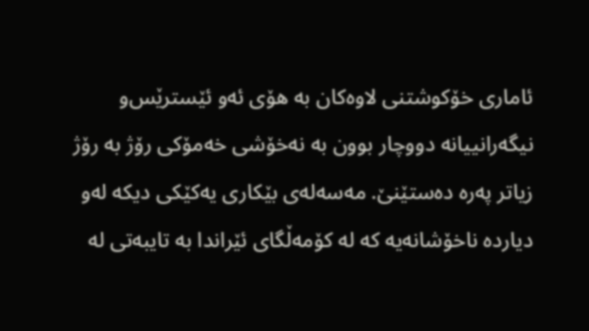ئاماری خۆكوشتنی لاوه‌كان به‌ هۆی ئه‌و ئێسترێس‌و نیگه‌رانییانه‌ دووچار بوون به‌ نه‌خۆشی خه‌مۆكی‌ رۆژ به‌ رۆژ زیاتر په‌ره‌ ده‌ستێنێ‌. مه‌سه‌له‌ی‌ بێكاری یه‌كێكی‌ دیكه‌ له‌و دیارده‌ ناخۆشانه‌یه‌ كه‌ له‌ كۆمه‌ڵگای‌ ئێراندا به‌ تایبه‌تی‌ له‌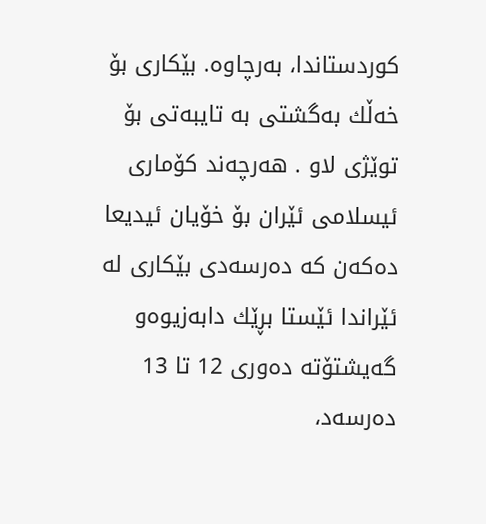كوردستاندا، به‌رچاوه‌. بێكاری‌ بۆ خه‌ڵك به‌گشتی به‌ تایبه‌تی‌ بۆ توێژی‌ لاو . هه‌رچه‌ند كۆماری‌ ئیسلامی‌ ئێران بۆ خۆیان ئیدیعا ده‌كه‌ن كه‌ ده‌رسه‌دی بێكاری‌ له‌ ئێراندا ئێستا بڕێك دابه‌زیوه‌‌و گه‌یشتۆته‌ ده‌وری‌ 12 تا 13 ده‌رسه‌د،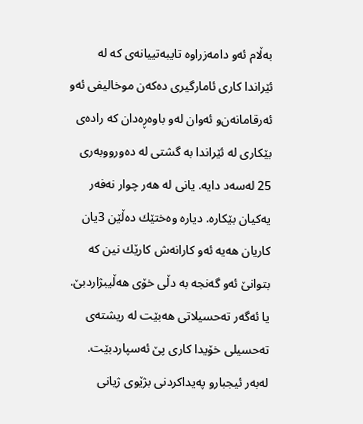به‌ڵام ئه‌و دامه‌زراوه‌ تایبه‌تییانه‌ی‌ كه‌ له‌ ئێراندا كاری ئامارگیری ده‌كه‌ن موخالیفی‌ ئه‌و ئه‌رقامانه‌ن‌و ئه‌وان له‌و باوه‌ڕه‌دان كه‌ راده‌ی‌ بێكاری‌ له‌ ئێراندا به‌ گشتی له‌ ده‌ورووبه‌ری‌ 25 له‌سه‌د دایه‌. یانی‌ له‌ هه‌ر چوار نه‌فه‌ر یه‌كیان بێكاره‌. دیاره‌ وه‌ختێك ده‌ڵێن 3یان كاریان هه‌یه‌ ئه‌و كارانه‌ش كارێك نین كه‌ بتوانێ‌ ئه‌و گه‌نجه‌ به‌ دڵی‌ خۆی هه‌ڵیبژاردبێ‌. یا ئه‌گه‌ر ته‌حسیلاتی‌ هه‌بێت له‌ ریشته‌ی‌ ته‌حسیلی‌ خۆیدا كاری پێ‌ ئه‌سپاردبێت. له‌به‌ر ئیجبار‌و په‌یداكردنی بژێوی ژیانی‌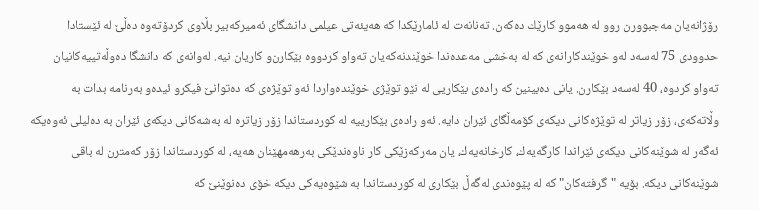رۆژانه‌یان مه‌جبوورن روو له‌ هه‌موو كارێك ده‌كه‌ن. ته‌نانه‌ت له‌ ئامارێكدا كه‌ هه‌یئه‌تی عیلمی دانشگای‌ ئه‌میركه‌بیر بڵاوی كردۆته‌وه‌ ده‌ڵێ‌ له‌ ئێستادا حدوودی 75 له‌سه‌د له‌و خوێندكارانه‌ی‌ كه‌ له‌ به‌خشی مه‌عده‌ندا خوێندنه‌كه‌یان ته‌واو كردووه‌ بێكارن‌و كاریان نیه‌. له‌وانه‌ی‌ كه‌ دانشگا ده‌وڵه‌تییه‌كانیان ته‌واو كردوه‌، 40 له‌سه‌د بێكارن. یانی‌ ده‌بینین كه‌ راده‌ی‌ بێكاریی‌ له‌ نێو توێژی‌ خوێنده‌واردا ئه‌و توێژه‌ی‌ كه‌ ده‌توانێ‌ فیكر‌و ئیده‌‌و به‌رنامه‌ بدات به‌ وڵاته‌كه‌ی‌، زۆر زیاتر له‌ توێژه‌كانی‌ دیكه‌ی‌ كۆمه‌ڵگای‌ ئێران دایه‌. ئه‌و راده‌ی بێكارییه‌ له‌ كوردستاندا زۆر زیاتره‌ له‌ به‌شه‌كانی‌ دیكه‌ی‌ ئێران به‌ ده‌لیلی ئه‌وه‌یكه‌ ئه‌گه‌ر له‌ شوێنه‌كانی‌ دیكه‌ی‌ ئێراندا كارگه‌یه‌ك، كارخانه‌یه‌ك، یان مه‌ركه‌زێكی كار ناوه‌ندێكی‌ به‌رهه‌مهێنان هه‌یه‌، له‌ كوردستاندا زۆر كه‌مترن له‌ باقی شوێنه‌كانی‌ دیكه‌. بۆیه‌ "گرفته‌كان" كه‌ له‌ پێوه‌ندی له‌گه‌ڵ بێكاری‌ له‌ كوردستاندا به‌ شێوه‌یه‌كی دیكه‌ خۆی ده‌نوێنێ‌ كه‌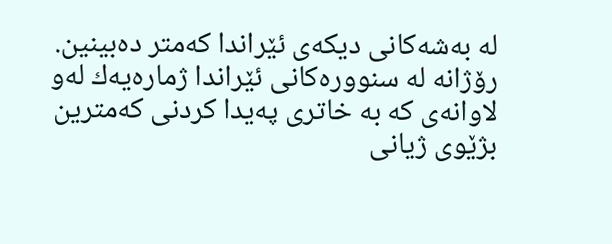له‌ به‌شه‌كانی‌ دیكه‌ی‌ ئێراندا كه‌متر ده‌بینین. رۆژانه‌ له‌ سنووره‌كانی‌ ئێراندا ژماره‌یه‌ك له‌و لاوانه‌ی‌ كه‌ به‌ خاتری په‌یدا كردنی كه‌مترین بژێوی ژیانی‌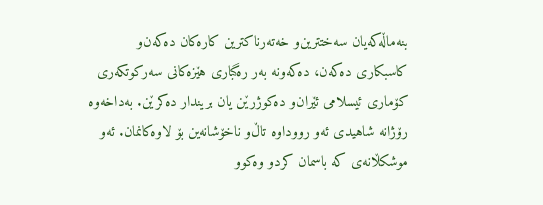بنه‌ماڵه‌كه‌یان سه‌ختترین‌و خه‌ته‌رناكترین كاره‌كان ده‌كه‌ن‌و كاسبكاری ده‌كه‌ن، ده‌كه‌ونه‌ به‌ر ره‌گباری هێزه‌كانی‌ سه‌ركوتكه‌ری‌ كۆماری‌ ئیسلامی ئێران‌و ده‌كوژرێن یان بریندار ده‌كرێن. به‌داخه‌وه‌ رۆژانه‌ شاهیدی ئه‌و رووداوه‌ تاڵ‌و ناخۆشانه‌ین بۆ لاوه‌كانمان. ئه‌و موشكڵانه‌ی‌ كه‌ باسمان كرد‌و وه‌كوو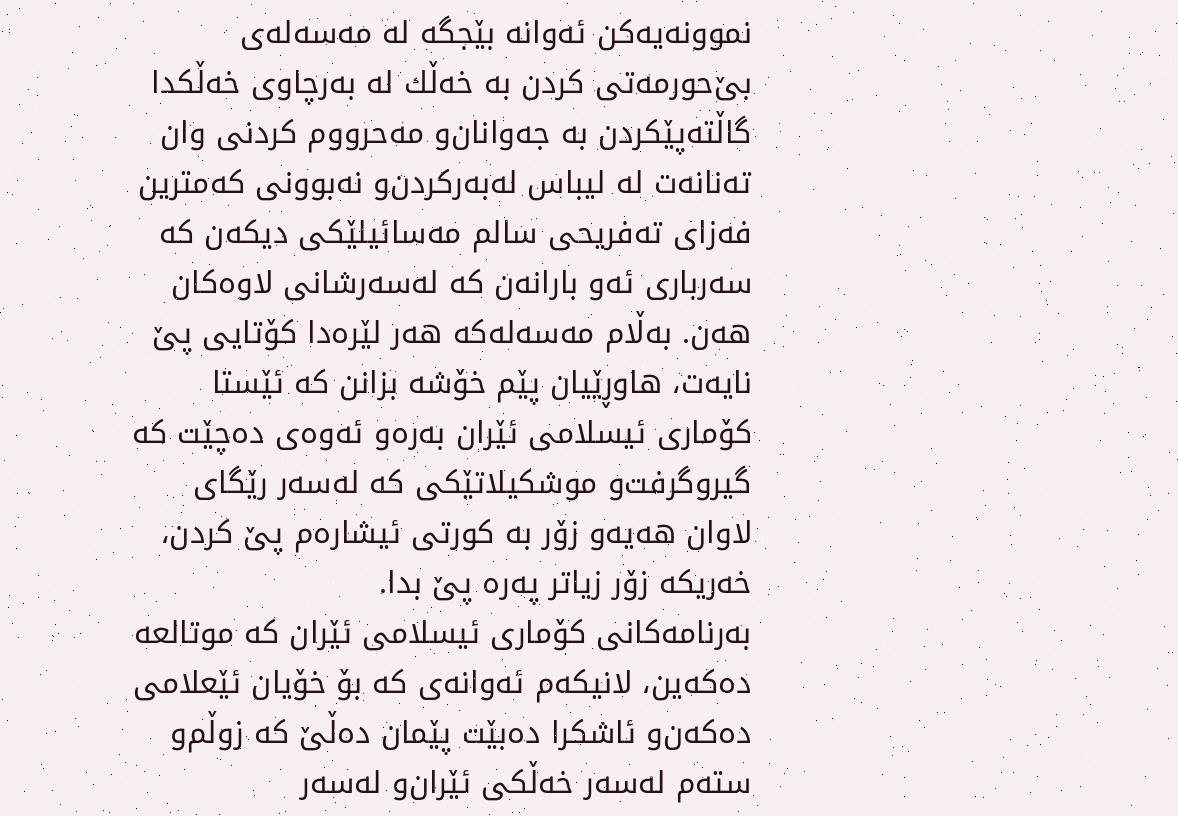نموونه‌یه‌كن ئه‌وانه‌ بێجگه‌ له‌ مه‌سه‌له‌ی‌ بێ‌حورمه‌تی‌ كردن به‌ خه‌ڵك له‌ به‌رچاوی خه‌ڵكدا گاڵته‌پێكردن به‌ جه‌وانان‌و مه‌حرووم كردنی وان ته‌نانه‌ت له‌ لیباس له‌به‌ركردن‌و نه‌بوونی كه‌مترین فه‌زای‌ ته‌فریحی سالم مه‌سائیلێكی‌ دیكه‌ن كه‌ سه‌رباری ئه‌و بارانه‌ن كه‌ له‌سه‌رشانی لاوه‌كان هه‌ن. به‌ڵام مه‌سه‌له‌كه‌ هه‌ر لێره‌دا كۆتایی پێ‌ نایه‌ت، هاوڕێیان پێم خۆشه‌ بزانن كه‌ ئێستا كۆماری‌ ئیسلامی‌ ئێران به‌ره‌و ئه‌وه‌ی‌ ده‌چێت كه‌ گیروگرفت‌و موشكیلاتێكی‌ كه‌ له‌سه‌ر رێگای‌ لاوان هه‌یه‌‌و زۆر به‌ كورتی ئیشاره‌م پێ‌ كردن، خه‌ریكه‌ زۆر زیاتر په‌ره‌ پێ‌ بدا.
به‌رنامه‌كانی‌ كۆماری‌ ئیسلامی‌ ئێران كه‌ موتالعه‌ ده‌كه‌ین، لانیكه‌م ئه‌وانه‌ی‌ كه‌ بۆ خۆیان ئێعلامی‌ ده‌كه‌ن‌و ئاشكرا ده‌بێت پێمان ده‌ڵێ‌ كه‌ زوڵم‌و سته‌م له‌سه‌ر خه‌ڵكی‌ ئێران‌و له‌سه‌ر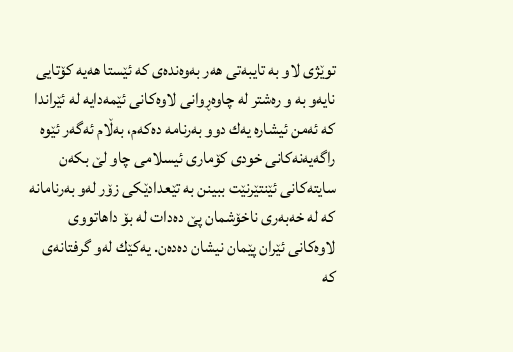توێژی‌ لاو به‌ تایبه‌تی هه‌ر به‌وه‌نده‌ی‌ كه‌ ئێستا هه‌یه‌ كۆتایی نایه‌‌و به‌ و ره‌شتر له‌ چاوه‌ڕوانی لاوه‌كانی‌ ئێمه‌دایه‌ له‌ ئێراندا كه‌ ئه‌من ئیشاره‌ یه‌ك دوو به‌رنامه‌ ده‌كه‌م، به‌ڵام ئه‌گه‌ر ئێوه‌ راگه‌یه‌نه‌كانی‌ خودی كۆماری‌ ئیسلامی چاو لێ بكه‌ن سایته‌كانی‌ ئێنتێرنێت ببینن به‌ تێعدادێكی‌ زۆر له‌و به‌رنامانه‌ كه‌ له‌ خه‌به‌ری ناخۆشمان پێ ده‌دات له‌ بۆ داهاتووی لاوه‌كانی‌ ئێران پێمان نیشان ده‌ده‌ن. یه‌كێك له‌و گرفتانه‌ی‌ كه‌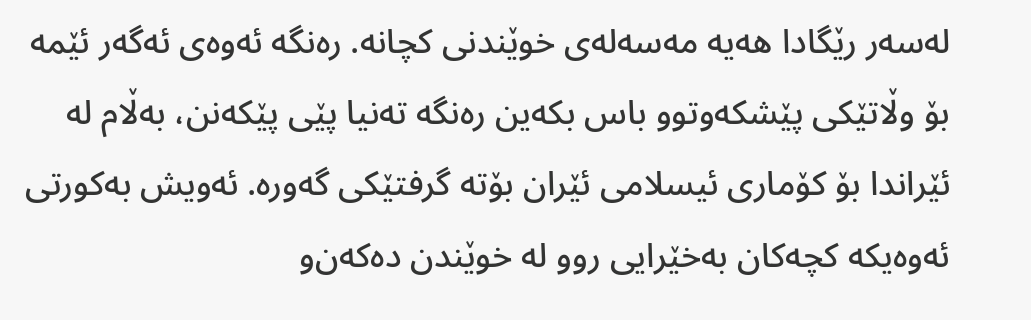له‌سه‌ر رێگادا هه‌یه‌ مه‌سه‌له‌ی‌ خوێندنی كچانه‌. ره‌نگه‌ ئه‌وه‌ی‌ ئه‌گه‌ر ئێمه‌ بۆ وڵاتێكی‌ پێشكه‌وتوو باس بكه‌ین ره‌نگه‌ ته‌نیا پێی‌ پێكه‌نن، به‌ڵام له‌ ئێراندا بۆ كۆماری ئیسلامی‌ ئێران بۆته‌ گرفتێكی گه‌وره‌. ئه‌ویش به‌كورتی‌ ئه‌وه‌یكه‌ كچه‌كان به‌خێرایی روو له‌ خوێندن ده‌كه‌ن‌و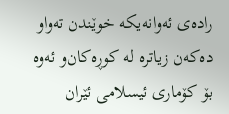راده‌ی ئه‌وانه‌یكه‌ خوێندن ته‌واو ده‌كه‌ن زیاتره‌ له‌ كوڕه‌كان‌و ئه‌وه‌ بۆ كۆماری ئیسلامی‌ ئێران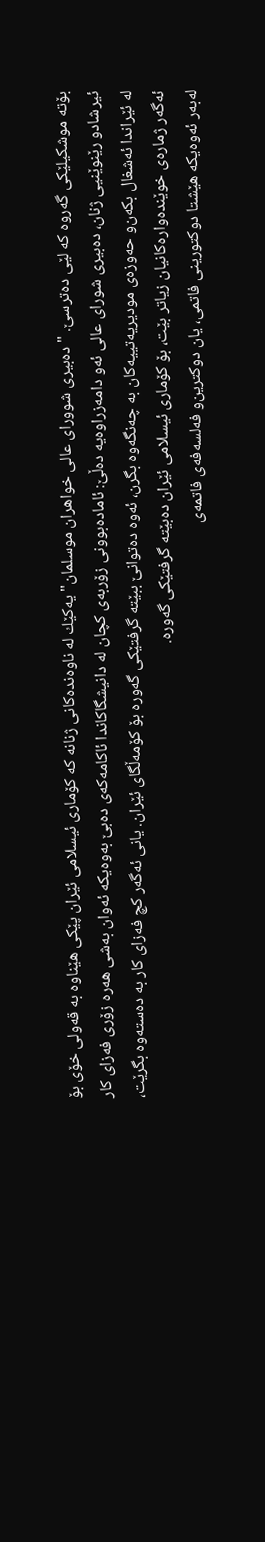بۆته‌ موشكیلێكی‌ گه‌روه‌ كه‌ لێی‌ ده‌ترسێ‌. "ده‌بیری شوورای‌ عالی خواهران موسلمان" یه‌كێك له‌ ناوه‌نده‌كانی‌ ژنانه‌ كه‌ كۆماری ئیسلامی‌ ئێران پێكی هێناوه‌ به‌ قه‌ولی خۆی بۆ ئیرشاد‌و رێنوێنیی ژنان، ده‌بیری‌ شورای عالی ئه‌و دامه‌زراوه‌یه‌ ده‌ڵێ‌: ئاماده‌بوونی زۆربه‌ی‌ كچان له‌ دانیشگاكاندا ئاكامه‌كه‌ی ده‌بێ به‌وه‌یكه‌ ئه‌وان به‌شی هه‌ره‌ زۆری‌ فه‌زای‌ كار له‌ ئێراندا ئه‌شغال بكه‌ن‌و حه‌وزه‌ی‌ مودیریه‌تییه‌كان به‌ چه‌نگه‌وه‌ بگرن، ئه‌وه‌ ده‌توانێ‌ ببێته‌ گرفتێكی‌ گه‌وره‌ بۆ كۆمه‌ڵگای‌ ئێران. یانی ئه‌گه‌ر كچ فه‌زای‌ كار به‌ ده‌سته‌وه‌ بگرێت، ئه‌گه‌ر ژماره‌ی‌ خوێنده‌واره‌كانیان زیاتر بێت، بۆ كۆماری ئیسلامی ئێران ده‌بێته‌ گرفتێكی‌ گه‌وره‌.
له‌به‌ر ئه‌وه‌یكه‌ هێشتا دوكتورینی فاتمی، یان دوكترین‌و فه‌لسه‌فه‌ی‌ فاتمه‌ی‌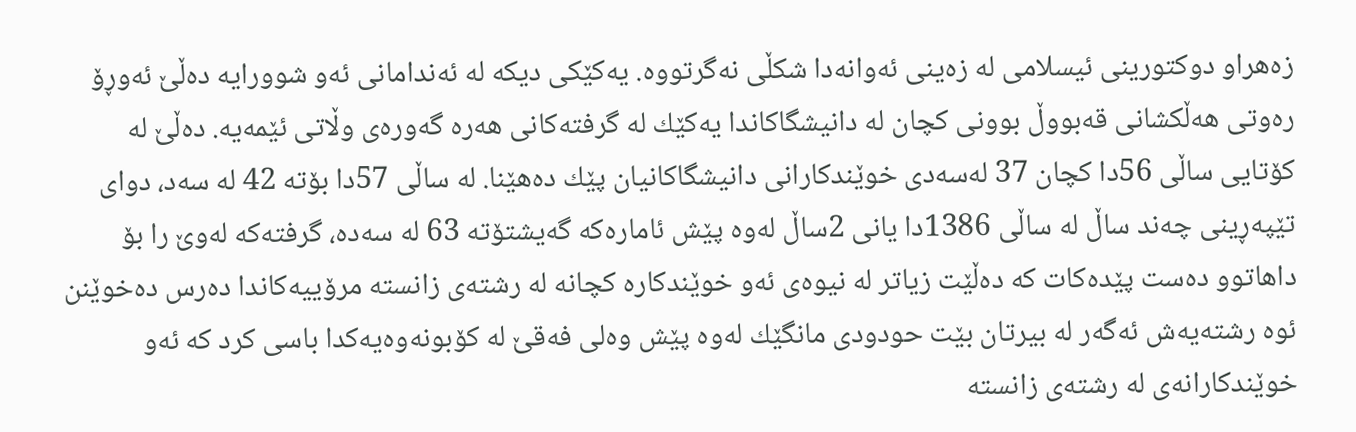زه‌هرا‌و دوكتورینی ئیسلامی‌ له‌ زه‌ینی ئه‌وانه‌دا شكڵی‌ نه‌گرتووه‌. یه‌كێكی‌ دیكه‌ له‌ ئه‌ندامانی ئه‌و شوورایه‌ ده‌ڵێ‌ ئه‌وڕۆ ره‌وتی هه‌ڵكشانی‌ قه‌بووڵ بوونی‌ كچان له‌ دانیشگاكاندا یه‌كێك له‌ گرفته‌كانی‌ هه‌ره‌ گه‌وره‌ی‌ وڵاتی ئێمه‌یه‌. ده‌ڵێ‌ له‌ كۆتایی ساڵی‌ 56دا كچان 37 له‌سه‌دی‌ خوێندكارانی‌ دانیشگاكانیان پێك ده‌هێنا. له‌ ساڵی‌ 57دا بۆته‌ 42 له‌ سه‌د، دوای‌ تێپه‌ڕینی چه‌ند ساڵ له‌ ساڵی‌ 1386دا یانی‌ 2ساڵ له‌وه‌ پێش ئاماره‌كه‌ گه‌یشتۆته‌ 63 له‌ سه‌ده‌، گرفته‌كه‌ له‌وێ‌ را بۆ داهاتوو ده‌ست پێده‌كات كه‌ ده‌ڵێت زیاتر له‌ نیوه‌ی‌ ئه‌و خوێندكاره‌ كچانه‌ له‌ رشته‌ی‌ زانسته‌ مرۆییه‌كاندا ده‌رس ده‌خوێنن ئوه‌ رشته‌یه‌ش ئه‌گه‌ر له‌ بیرتان بێت حودودی‌ مانگێك له‌وه‌ پێش وه‌لی‌ فه‌قێ‌ له‌ كۆبونه‌وه‌یه‌كدا باسی‌ كرد كه‌ ئه‌و خوێندكارانه‌ی‌ له‌ رشته‌ی‌ زانسته‌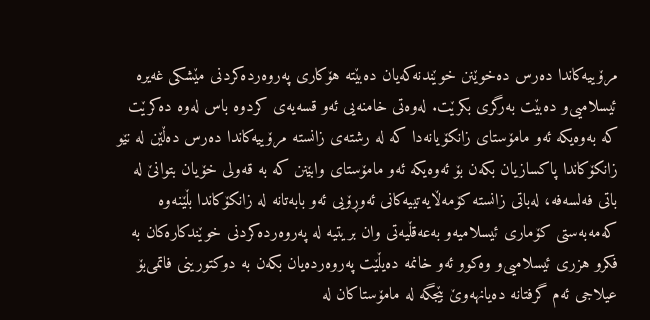مرۆییه‌كاندا ده‌رس ده‌خوێنن خوێندنه‌كه‌یان ده‌بێته‌ هۆكاری‌ په‌روه‌رده‌كردنی‌ مێشكی‌ غه‌یره‌ ئیسلامیی‌‌و ده‌بێت به‌رگری‌ بكرێت. له‌وه‌تی‌ خامنه‌یی‌ ئه‌و قسه‌یه‌ی‌ كردوه‌ باس له‌وه‌ ده‌كرێت كه‌ به‌وه‌یكه‌ ئه‌و مامۆستای‌ زانكۆیانه‌دا كه‌ له‌ رشته‌ی‌ زانسته‌ مرۆییه‌كاندا ده‌رس ده‌ڵێن له‌ نێو زانكۆكاندا پاكسازیان بكه‌ن بۆ ئه‌وه‌یكه‌ ئه‌و مامۆستای‌ وابێنن كه‌ به‌ قه‌ولی‌ خۆیان بتوانێ‌ له‌ باتی‌ فه‌لسه‌فه‌، له‌باتی‌ زانسته‌ كۆمه‌ڵایه‌تییه‌كانی‌ ئه‌وڕۆیی‌ ئه‌و بابه‌تانه‌ له‌ زانكۆكاندا بڵێنه‌وه‌ كه‌مه‌به‌ستی‌ كۆماری‌ ئیسلامیه‌‌و به‌عه‌قڵیه‌تی‌ وان بریتیه‌ له‌ په‌روه‌رده‌كردنی‌ خوێندكاره‌كان به‌ فكرو هزری‌ ئیسلامیی‌‌و وه‌كوو ئه‌و خانمه‌ ده‌یڵێت په‌روه‌رده‌یان بكه‌ن به‌ دوكتورینی‌ فاتمی‌بۆ عیلاجی‌ ئه‌م گرفتانه‌ ده‌یانهه‌وێ‌ بێجگه‌ له‌ مامۆستاكان له‌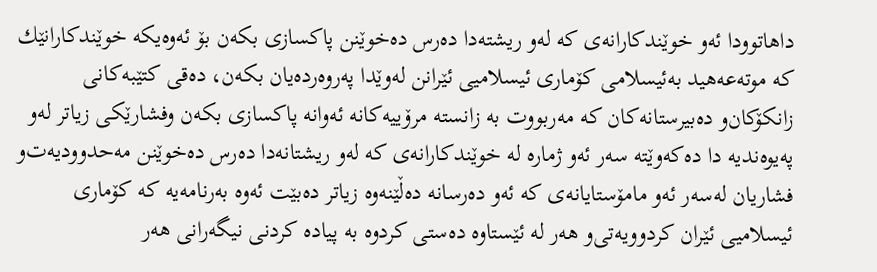داهاتوودا ئه‌و خوێندكارانه‌ی‌ كه‌ له‌و ریشته‌دا ده‌رس ده‌خوێنن پاكسازی‌ بكه‌ن بۆ ئه‌وه‌یكه‌ خوێندكارانێك كه‌ موته‌عه‌هید به‌ئیسلامی‌ كۆماری‌ ئیسلامیی‌ ئێرانن له‌وێدا په‌روه‌رده‌یان بكه‌ن، ده‌قی‌ كتێبه‌كانی‌ زانكۆكان‌و ده‌بیرستانه‌كان كه‌ مه‌ربووت به‌ زانسته‌ مرۆییه‌كانه‌ ئه‌وانه‌ پاكسازی‌ بكه‌ن وفشارێكی‌ زیاتر له‌و په‌یوه‌ندیه‌ دا ده‌كه‌وێته‌ سه‌ر ئه‌و ژماره‌ له‌ خوێندكارانه‌ی‌ كه‌ له‌و ریشتانه‌دا ده‌رس ده‌خوێنن مه‌حدوودیه‌ت‌و فشاریان له‌سه‌ر ئه‌و مامۆستایانه‌ی‌ كه‌ ئه‌و ده‌رسانه‌ ده‌ڵێنه‌وه‌ زیاتر ده‌بێت ئه‌وه‌ به‌رنامه‌یه‌ كه‌ كۆماری‌ ئیسلامیی‌ ئێران كردوویه‌تی‌‌و هه‌ر له‌ ئێستاوه‌ ده‌ستی‌ كردوه‌ به‌ پیاده‌ كردنی‌ نیگه‌رانی‌ هه‌ر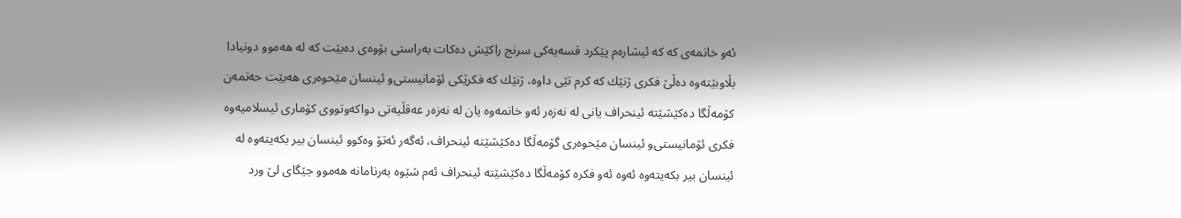ئه‌و خانمه‌ی‌ كه‌ كه‌ ئیشاره‌م پێكرد قسه‌یه‌كی‌ سرنج راكێش ده‌كات به‌راستی‌ بۆوه‌ی‌ ده‌بێت كه‌ له‌ هه‌موو دونیادا بڵاوبێته‌وه ده‌ڵێ‌ فكری‌ ژنێك كه‌ كرم تێی‌ داوه‌، ژنێك كه‌ فكرێكی‌ ئۆمانیستی‌‌و ئینسان مێحوه‌ری‌ هه‌بێت حه‌تمه‌ن كۆمه‌ڵگا ده‌كێشێته‌ ئینحراف یانی‌ له‌ نه‌زه‌ر ئه‌و خانمه‌وه‌ یان له‌ نه‌زه‌ر عه‌قڵیه‌تی‌ دواكه‌وتووی‌ كۆماری‌ ئیسلامیه‌وه‌ فكری‌ ئۆمانیستی‌‌و ئینسان مێحوه‌ری‌ گۆمه‌ڵگا ده‌كێشێته‌ ئینحراف، ئه‌گه‌ر ئه‌تۆ وه‌كوو ئینسان بیر بكه‌یته‌وه‌ له‌ ئینسان بیر بكه‌یته‌وه‌ ئه‌وه‌ ئه‌و فكره‌ كۆمه‌ڵگا ده‌كێشێته‌ ئینحراف ئه‌م شێوه‌ به‌رنامانه‌ هه‌موو جێگای‌ لێ‌ ورد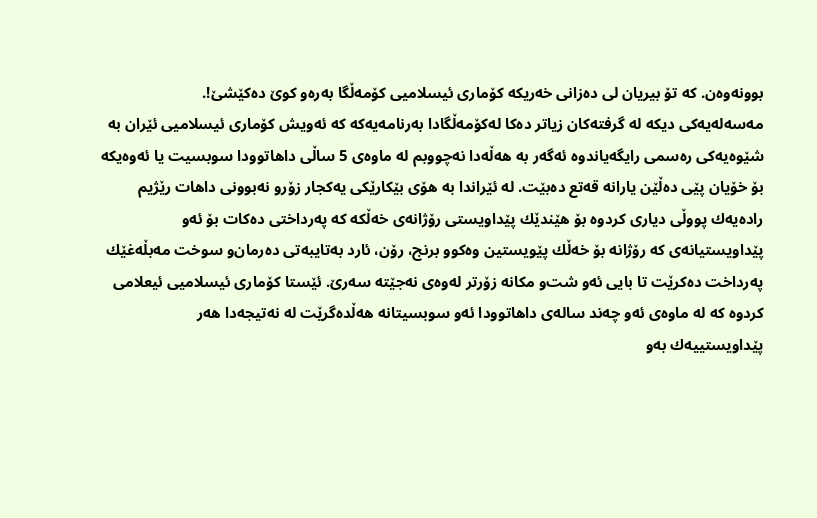بوونه‌وه‌ن. كه‌ تۆ بیریان لی‌ ده‌زانی‌ خه‌ریكه‌ كۆماری‌ ئیسلامیی‌ كۆمه‌ڵگا به‌ره‌و كوێ‌ ده‌كێشێ‌!.
مه‌سه‌له‌یه‌كی‌ دیكه‌ له‌ گرفته‌كان زیاتر ده‌كا له‌كۆمه‌ڵگادا به‌رنامه‌یه‌كه‌ كه‌ ئه‌ویش كۆماری‌ ئیسلامیی‌ ئێران به‌ شێوه‌یه‌كی‌ ره‌سمی‌ رایگه‌یاندوه‌ ئه‌گه‌ر به‌ هه‌ڵه‌دا نه‌چووبم له‌ ماوه‌ی‌ 5 ساڵی‌ داهاتوودا سوبسیت یا ئه‌وه‌یكه‌ بۆ خۆیان پێی‌ ده‌ڵێن یارانه‌ قه‌تع ده‌بێت. له‌ ئێراندا به‌ هۆی‌ بێكارێكی‌ یه‌كجار زۆر‌و نه‌بوونی‌ داهات رێژیم راده‌یه‌ك پووڵی‌ دیاری‌ كردوه‌ بۆ هێندێك پێداویستی‌ رۆژانه‌ی‌ خه‌ڵكه‌ كه‌ په‌رداختی‌ ده‌كات بۆ ئه‌و پێداویستیانه‌ی‌ كه‌ رۆژانه‌ بۆ خه‌ڵك پێویستین وه‌كوو برنج، رۆن، ئارد به‌تایبه‌تی‌ ده‌رمان‌و سوخت مه‌بڵه‌غێك په‌رداخت ده‌كرێت تا بایی‌ ئه‌و شت‌و مكانه‌ زۆرتر له‌وه‌ی‌ نه‌جێته‌ سه‌رێ‌. ئێستا كۆماری‌ ئیسلامیی‌ ئیعلامی‌ كردوه‌ كه‌ له‌ ماوه‌ی‌ ئه‌و چه‌ند ساله‌ی‌ داهاتوودا ئه‌و سوبسیتانه‌ هه‌ڵده‌گرێت له‌ نه‌تیجه‌دا هه‌ر پێداویستییه‌ك به‌و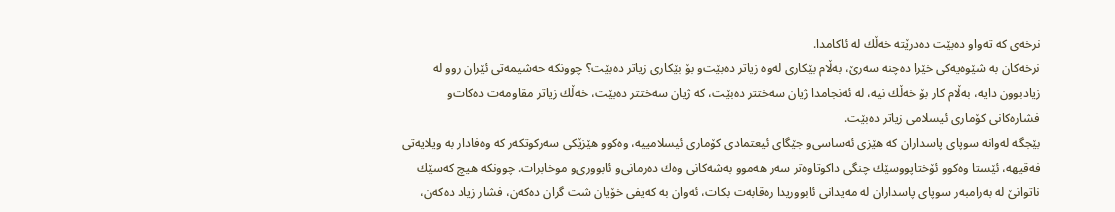نرخه‌ی‌ كه‌ ته‌واو ده‌بێت ده‌درێته‌ خه‌ڵك له‌ ئاكامدا.
نرخه‌كان به‌ شێوه‌یه‌كی‌ خێرا ده‌چنه‌ سه‌رێ‌، به‌ڵام بێكاری‌ له‌وه‌ زیاتر ده‌بێت‌و بۆ بێكاری‌ زیاتر ده‌بێت؟ چوونكه‌ حه‌شیمه‌تی‌ ئێران روو له‌ زیادبوون دایه‌، به‌ڵام كار بۆ خه‌ڵك نیه‌، له‌ ئه‌نجامدا ژیان سه‌ختتر ده‌بێت، كه‌ ژیان سه‌ختتر ده‌بێت، خه‌ڵك زیاتر مقاومه‌ت ده‌كات‌و فشاره‌كانی‌ كۆماری‌ ئیسلامی‌ زیاتر ده‌بێت.
بێجگه‌ له‌وانه‌ سوپای‌ پاسداران كه‌ هێزی‌ ئه‌ساسی‌‌و جێگای‌ ئیعتمادی‌ كۆماری‌ ئیسلامییه‌، وه‌كوو هێزێكی‌ سه‌ركوتكه‌ر كه‌ وه‌فادار به‌ ویلایه‌تی‌ فه‌قیهه‌، ئێستا وه‌كوو ئۆختاپووسێك چنگی‌ داكوتاوه‌تر سه‌ر هه‌موو به‌شه‌كانی‌ وه‌ك ده‌رمانی‌‌و ئابووری‌‌و موخابرات. چوونكه‌ هیچ كه‌سێك ناتوانێ‌ له‌ به‌رامبه‌ر سوپای‌ پاسداران له‌ مه‌یدانی‌ ئابووریدا ره‌قابه‌ت بكات، ئه‌وان به‌ كه‌یفی‌ خۆیان شت گران ده‌كه‌ن، فشار زیاد ده‌كه‌ن،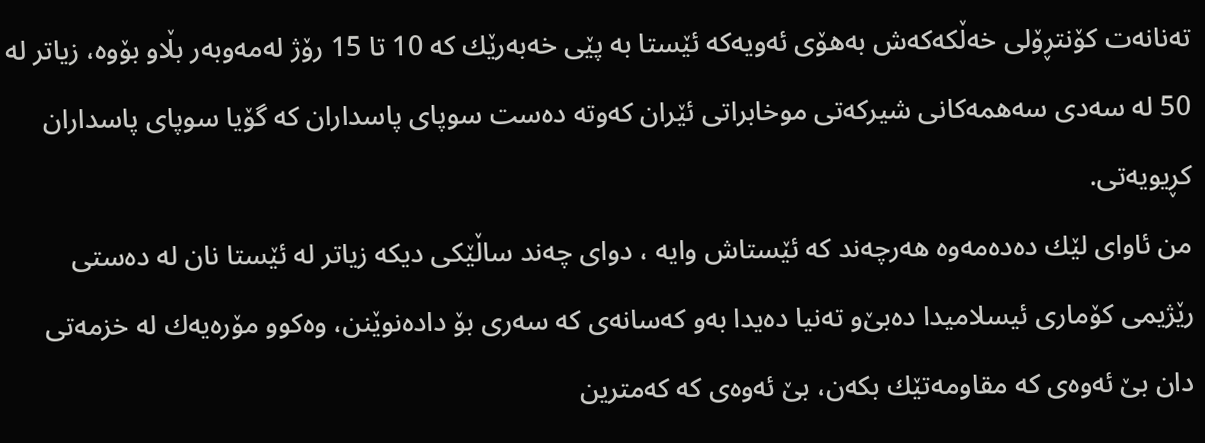ته‌نانه‌ت كۆنتڕۆلی‌ خه‌ڵكه‌كه‌ش به‌هۆی‌ ئه‌ویه‌كه‌ ئێستا به‌ پێی‌ خه‌به‌رێك كه‌ 10 تا 15 رۆژ له‌مه‌وبه‌ر بڵاو بۆوه‌، زیاتر له‌ 50 له‌ سه‌دی‌ سه‌همه‌كانی‌ شیركه‌تی‌ موخابراتی‌ ئێران كه‌وته‌ ده‌ست سوپای‌ پاسداران كه‌ گۆیا سوپای‌ پاسداران كڕیویه‌تی‌.
من ئاوای‌ لێك ده‌ده‌مه‌وه‌ هه‌رچه‌ند كه‌ ئێستاش وایه ، دوای‌ چه‌ند ساڵێكی‌ دیكه‌ زیاتر له‌ ئێستا نان له‌ ده‌ستی‌ رێژیمی‌ كۆماری‌ ئیسلامیدا ده‌بێ‌‌و ته‌نیا ده‌یدا به‌و كه‌سانه‌ی‌ كه‌ سه‌ری‌ بۆ داده‌نوێنن، وه‌كوو مۆره‌یه‌ك له‌ خزمه‌تی‌ دان بێ‌ ئه‌وه‌ی‌ كه‌ مقاومه‌تێك بكه‌ن، بێ‌ ئه‌وه‌ی‌ كه‌ كه‌مترین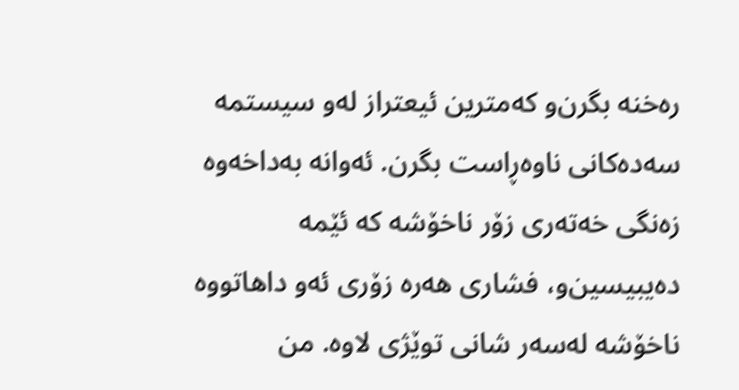ره‌خنه‌ بگرن‌و كه‌مترین ئیعتراز له‌و سیستمه‌ سه‌ده‌كانی‌ ناوه‌ڕاست بگرن. ئه‌وانه‌ به‌داخه‌وه‌ زه‌نگی‌ خه‌ته‌ری‌ زۆر ناخۆشه‌ كه‌ ئێمه‌ ده‌یبیسین‌و، فشاری‌ هه‌ره‌ زۆری‌ ئه‌و داهاتووه‌ ناخۆشه‌ له‌سه‌ر شانی‌ توێژی‌ لاوه‌. من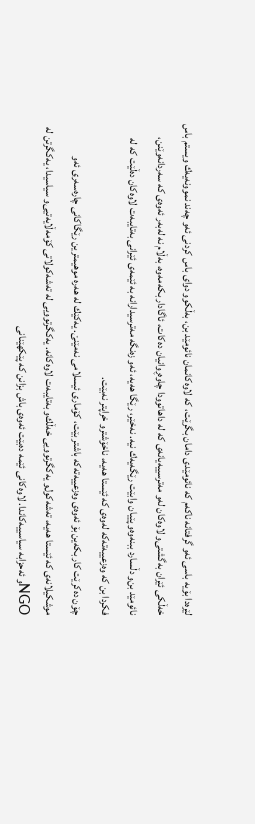لێره‌دا بۆیه‌ باسی‌ ئه‌و گرفتانه‌ ناكه‌م كه‌ نائومێدی‌ دامان بگرێت، كه‌ لاوه‌كانمان نائومێد بن، به‌ڵكوو دوای‌ باس كردنی‌ ئه‌و چه‌ند نموونه‌یه‌ك ویستم باس خه‌ڵكی‌ ئێران به‌گشتی‌‌و لاوه‌كان له‌‌و مه‌ترسییه‌یانه‌ی‌ كه‌ له‌ داهاتوودا چاوه‌ڕوانیان ده‌كات، ئاگادار بكه‌مه‌وه‌، به‌ڵام نه‌ له‌به‌ر ئه‌وه‌ی‌ كه‌ سه‌ردانه‌وێنن، نائومێد بن‌و دڵسارد ببنه‌وه‌‌و پێیان وابێت رێگه‌یه‌ك نیه‌. نه‌خێر، رێگا هه‌یه‌، ئه‌و زه‌نگه‌ مه‌ترسیدارانه‌ به‌ ئێمه‌ی‌ ئێرانی‌ به‌تایبه‌ت لاوه‌كان ده‌ڵێت كه‌ له‌ فكردا بن كه‌ وه‌زعییه‌ته‌كه‌ له‌وه‌ی‌ كه‌ ئێستا هه‌یه‌، ناخۆشتر‌و خراپتر نه‌بێت.
چۆن ده‌كرێت كار بكه‌ین بۆ ئه‌وه‌ی‌ وه‌زعییه‌ته‌كه‌ باشتر بێت، كۆماری‌ ئیسلامی‌ نه‌مێنێ‌. یه‌كێك له‌ هه‌ره‌ موهیمترین رێگاكانی‌ چاره‌سه‌ری‌ ئه‌و موشكیلانه‌ی‌ كه‌ ئێستا هه‌یه‌، ته‌شه‌كول‌و یه‌كگرتوویی‌ خه‌ڵك‌و به‌تایبه‌ت لاوه‌كانه‌. یه‌كگرتوویی‌ له‌ ته‌شه‌كولاتی‌ كۆمه‌ڵایه‌تیی‌‌و سیاسیدا، یه‌كگرتن له‌ NGOو ئه‌حزابه‌ سیاسییه‌كاندا. لاوه‌كانی‌ ئێمه‌ ده‌بێت ئه‌وه‌ی‌ باش بزانن كه‌ پێكهێنانی‌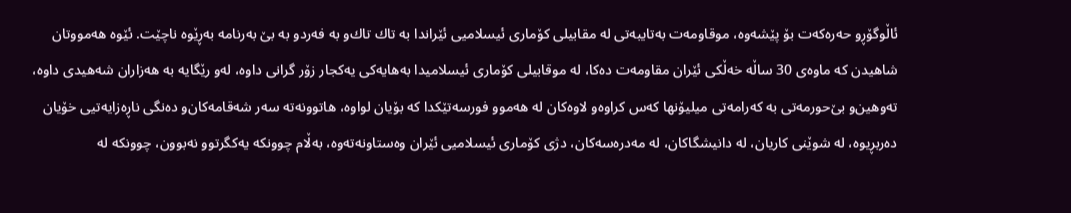ئاڵوگۆڕ‌و حه‌ره‌كه‌ت بۆ پێشه‌وه‌، موقاومه‌ت به‌تایبه‌تی‌ له‌ مقابیلی‌ كۆماری‌ ئیسلامیی‌ ئێراندا به‌ تاك تاك‌و به‌ فه‌رد‌و به‌ بێ‌ به‌رنامه‌ به‌ڕێوه‌ ناچێت. ئێوه‌ هه‌مووتان شاهیدن كه‌ ماوه‌ی‌ 30 ساڵه‌ خه‌ڵكی‌ ئێران مقاومه‌ت ده‌كا، له‌ موقابیلی‌ كۆماری‌ ئیسلامیدا به‌هایه‌كی‌ یه‌كجار زۆر گرانی‌ داوه‌، له‌و رێگایه‌ به‌ هه‌زاران شه‌هیدی‌ داوه‌، ته‌وهین‌و بێ‌حورمه‌تی‌ به‌ كه‌رامه‌تی‌ میلیۆنها كه‌س كراوه‌‌و لاوه‌كان له‌ هه‌موو فورسه‌تێكدا كه‌ بۆیان لواوه‌، هاتوونه‌ته‌ سه‌ر شه‌قامه‌كان‌و ده‌نگی‌ ناڕه‌زایه‌تیی‌ خۆیان ده‌ربڕیوه‌، له‌ شوێنی‌ كاریان، له‌ دانیشگاكان، له‌ مه‌دره‌سه‌كان، دژی‌ كۆماری‌ ئیسلامیی‌ ئێران وه‌ستاونه‌ته‌وه‌، به‌ڵام چوونكه‌ یه‌كگرتوو نه‌بوون، چوونكه‌ له‌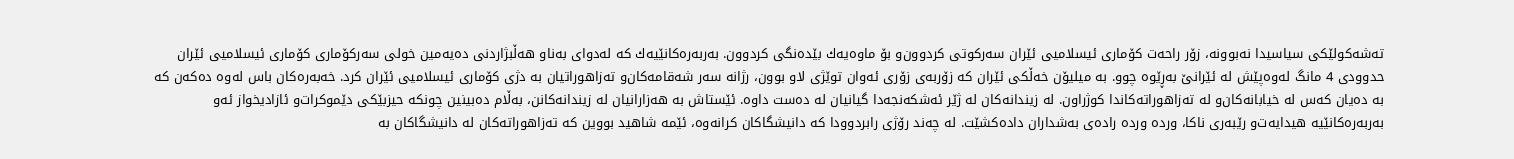ته‌شه‌كولێكی‌ سیاسیدا نه‌بوونه‌، زۆر راحه‌ت كۆماری‌ ئیسلامیی‌ ئێران سه‌ركوتی‌ كردوون‌و بۆ ماوه‌یه‌ك بێده‌نگی‌ كردوون. به‌ربه‌ره‌كانێیه‌ك كه‌ له‌دوای‌ به‌ناو هه‌ڵبژاردنی‌ ده‌یه‌مین خولی‌ سه‌ركۆماری‌ كۆماری‌ ئیسلامیی‌ ئێران حدوودی‌ 4 مانگ له‌وه‌پێش له‌ ئێرانێ‌ به‌ڕێوه‌ چوو. به‌ میلیۆن خه‌ڵكی‌ ئێران كه‌ زۆربه‌ی‌ زۆری‌ ئه‌وان توێژی‌ لاو بوون، رژانه‌ سه‌ر شه‌قامه‌كان‌و ته‌زاهوراتیان به‌ دژی‌ كۆماری‌ ئیسلامیی‌ ئێران كرد. خه‌به‌ره‌كان باس له‌وه‌ ده‌كه‌ن كه‌ به‌ ده‌یان كه‌س له‌ خیابانه‌كان‌و له‌ ته‌زاهوراته‌كاندا كوژراون. له‌ زیندانه‌كان له‌ ژێر ئه‌شكه‌نجه‌دا گیانیان له‌ ده‌ست داوه‌. ئێستاش به‌ هه‌زارانیان له‌ زیندانه‌كانن، به‌ڵام ده‌بینین چونكه‌ حیزبێكی‌ دێموكرات‌و ئازادیخواز ئه‌و به‌ربه‌ره‌كانێیه‌ هیدایه‌ت‌و رێبه‌ری‌ ناكا، ورده‌ ورده‌ راده‌ی‌ به‌شداران داده‌كشێت. له‌ چه‌ند رۆژی‌ رابردوودا كه‌ دانیشگاكان كرانه‌وه‌، ئێمه‌ شاهید بووین كه‌ ته‌زاهوراته‌كان له‌ دانیشگاكان به‌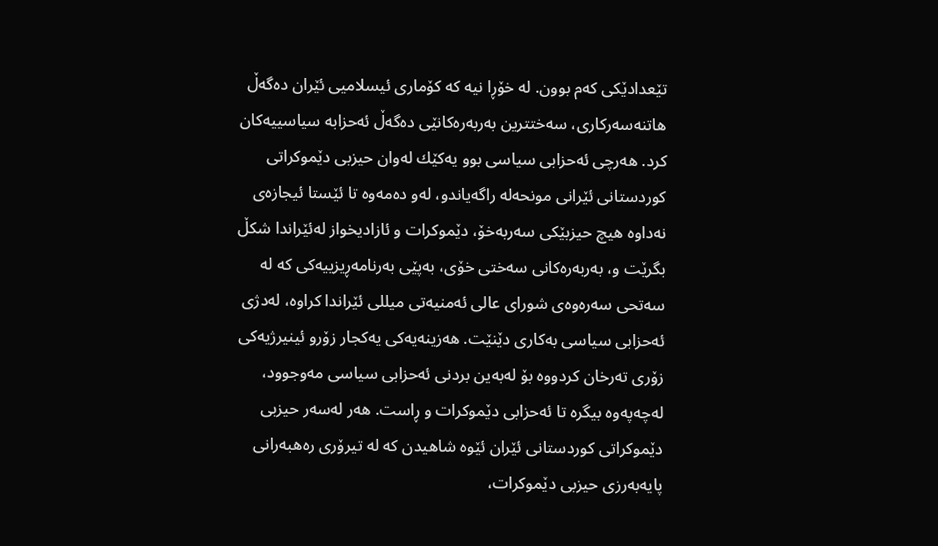تێعدادێكی‌ كه‌م بوون. له‌ خۆڕا نیه‌ كه‌ كۆماری‌ ئیسلامیی‌ ئێران ده‌گه‌ڵ‌ هاتنه‌سه‌ركاری‌، سه‌ختترین به‌ربه‌ره‌كانێی‌ ده‌گه‌ڵ‌ ئه‌حزابه‌ سیاسییه‌كان كرد. هه‌رچی‌ ئه‌حزابی‌ سیاسی‌ بوو یه‌كێك له‌وان حیزبی دێموكراتی‌ كوردستانی‌ ئێرانی‌ مونحه‌له‌ راگه‌یاندو، له‌و ده‌مه‌وه‌ تا ئێستا ئیجازه‌ی‌ نه‌داوه‌ هیچ حیزبێكی‌ سه‌ربه‌خۆ، دێموكرات و ئازادیخواز له‌ئێراندا شكڵ بگرێت و، به‌ربه‌ره‌كانی‌ سه‌ختی‌ خۆی‌، به‌پێی‌ به‌رنامه‌ڕیزییه‌كی‌ كه‌ له‌ سه‌تحی‌ سه‌ره‌وه‌ی‌ شورای‌ عالی‌ ئه‌منیه‌تی‌ میللی‌ ئێراندا كراوه‌، له‌دژی‌ ئه‌حزابی‌ سیاسی‌ به‌كاری‌ دێنێت. هه‌زینه‌یه‌كی‌ یه‌كجار زۆرو ئینیرژیه‌كی‌ زۆری‌ ته‌رخان كردووه‌ بۆ له‌به‌ین بردنی‌ ئه‌حزابی‌ سیاسی‌ مه‌وجوود، له‌چه‌په‌وه‌ بیگره‌ تا ئه‌حزابی‌ دێموكرات و ڕاست. هه‌ر له‌سه‌ر حیزبی‌ دێموكراتی‌ كوردستانی‌ ئێران ئێوه‌ شاهیدن كه‌ له‌ تیرۆری‌ ره‌هبه‌رانی‌ پایه‌به‌رزی‌ حیزبی‌ دێموكرات،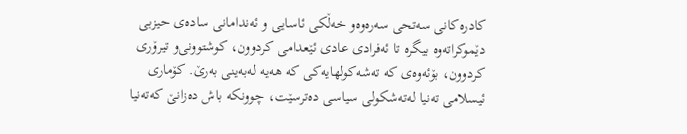كادره‌كانی‌ سه‌تحی‌ سه‌ره‌وه‌و خه‌ڵكی‌ ئاسایی و ئه‌ندامانی‌ ساده‌ی‌ حیزبی‌ دێموكراته‌وه‌ بیگره‌ تا ئه‌فرادی‌ عادی‌ ئێعدامی‌ كردوون، كوشتوونی‌‌و تیرۆری‌ كردوون، بۆئه‌وه‌ی‌ كه‌ ته‌شه‌كولهایه‌كی‌ كه‌ هه‌یه‌ له‌به‌ینی‌ به‌رێ‌. كۆماری‌ ئیسلامی‌ ته‌نیا له‌ته‌شكولی‌ سیاسی‌ ده‌ترسێت، چوونكه‌ باش ده‌زانێ‌ كه‌ته‌نیا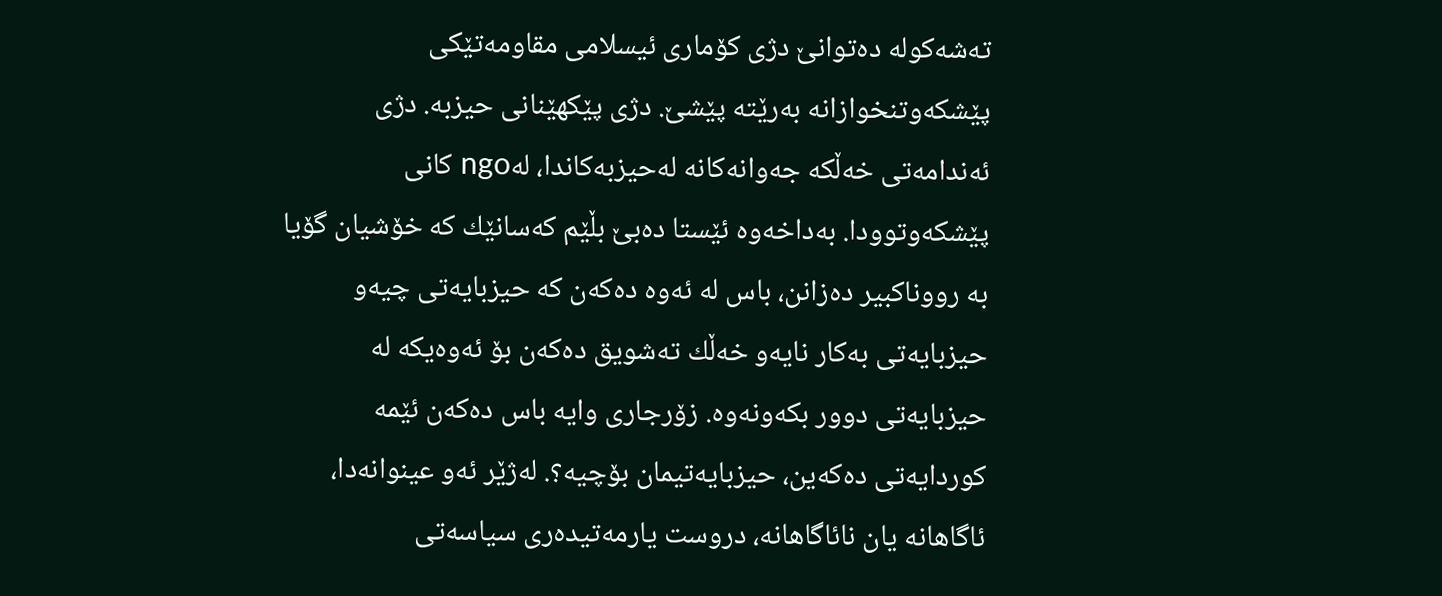ته‌شه‌كوله‌ ده‌توانێ‌ دژی‌ كۆماری‌ ئیسلامی‌ مقاومه‌تێكی‌ پێشكه‌وتنخوازانه‌ به‌رێته‌ پێشێ‌. دژی‌ پێكهێنانی‌ حیزبه‌. دژی‌ ئه‌ندامه‌تی‌ خه‌ڵكه‌ جه‌وانه‌كانه‌ له‌حیزبه‌كاندا، له‌ngo كانی‌ پێشكه‌وتوودا. به‌داخه‌وه‌ ئێستا ده‌بێ‌ بڵێم كه‌سانێك كه‌ خۆشیان گۆیا به‌ رووناكبیر ده‌زانن، باس له‌ ئه‌وه‌ ده‌كه‌ن كه‌ حیزبایه‌تی‌ چیه‌و حیزبایه‌تی‌ به‌كار نایه‌و خه‌ڵك ته‌شویق ده‌كه‌ن بۆ ئه‌وه‌یكه‌ له‌ حیزبایه‌تی‌ دوور بكه‌ونه‌وه‌. زۆرجاری‌ وایه‌ باس ده‌كه‌ن ئێمه‌ كوردایه‌تی‌ ده‌كه‌ین، حیزبایه‌تیمان بۆچیه‌؟. له‌ژێر ئه‌و عینوانه‌دا، ئاگاهانه‌ یان نائاگاهانه‌، دروست یارمه‌تیده‌ری‌ سیاسه‌تی‌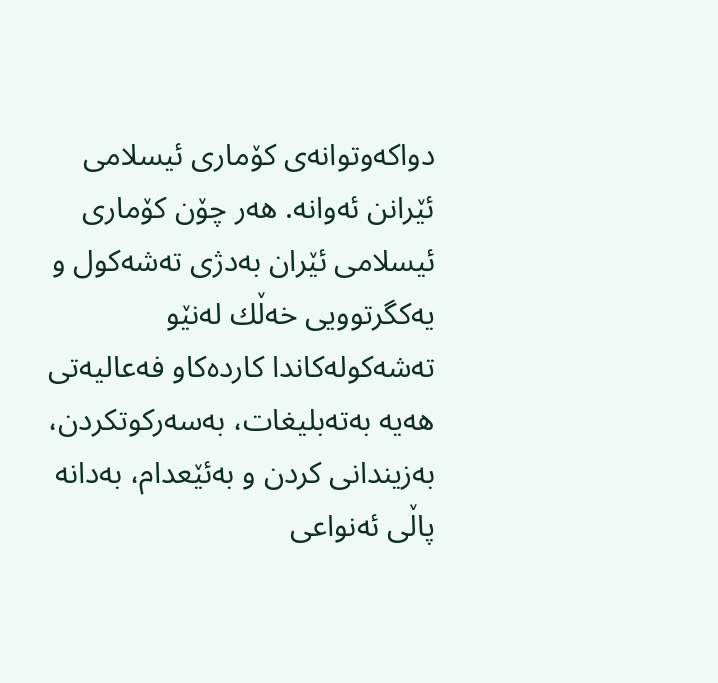دواكه‌وتوانه‌ی‌ كۆماری‌ ئیسلامی‌ ئێرانن ئه‌وانه‌. هه‌ر چۆن كۆماری‌ ئیسلامی‌ ئێران به‌دژی‌ ته‌شه‌كول و یه‌كگرتوویی‌ خه‌ڵك له‌نێو ته‌شه‌كوله‌كاندا كارده‌كاو فه‌عالیه‌تی‌ هه‌یه‌ به‌ته‌بلیغات، به‌سه‌ركوتكردن، به‌زیندانی‌ كردن و به‌ئێعدام، به‌دانه‌ پاڵی‌ ئه‌نواعی‌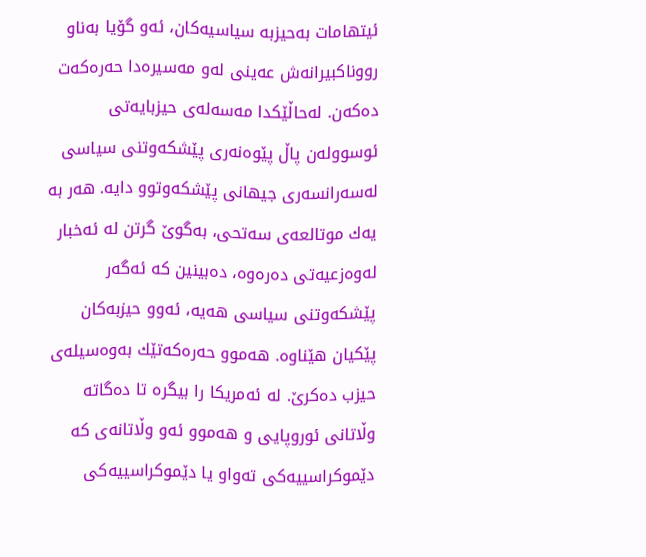ئیتهامات به‌حیزبه‌ سیاسیه‌كان، ئه‌و گۆیا به‌ناو رووناكبیرانه‌ش عه‌ینی‌ له‌و مه‌سیره‌دا حه‌ره‌كه‌ت ده‌كه‌ن. له‌حاڵێكدا مه‌سه‌له‌ی‌ حیزبایه‌تی‌ ئوسووله‌ن پاڵ پێوه‌نه‌ری‌ پێشكه‌وتنی‌ سیاسی‌ له‌سه‌رانسه‌ری‌ جیهانی‌ پێشكه‌وتوو دایه‌. هه‌ر به‌ یه‌ك موتالعه‌ی‌ سه‌تحی‌، به‌گوێ‌ گرتن له‌ ئه‌خبار له‌وه‌زعیه‌تی‌ ده‌ره‌وه‌، ده‌بینین كه‌ ئه‌گه‌ر پێشكه‌وتنی‌ سیاسی‌ هه‌یه‌، ئه‌و‌و حیزبه‌كان پێكیان هێناوه‌. هه‌موو حه‌ره‌كه‌تێك به‌وه‌سیله‌ی‌ حیزب ده‌كرێ‌. له‌ ئه‌مریكا را بیگره‌ تا ده‌گاته‌ وڵاتانی‌ ئوروپایی‌ و هه‌موو ئه‌و وڵاتانه‌ی‌ كه‌ دێموكراسییه‌كی‌ ته‌واو یا دێموكراسییه‌كی‌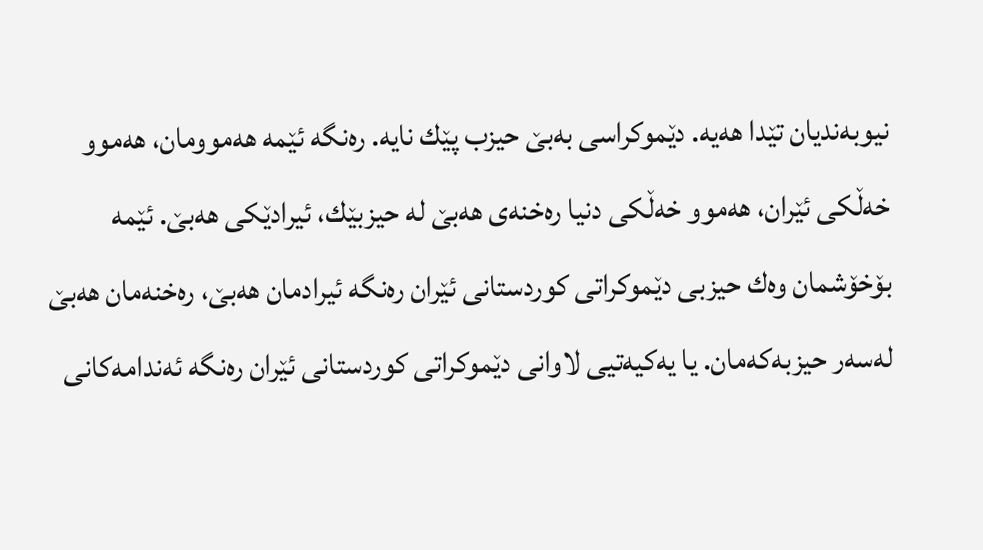نیوبه‌ندیان تێدا هه‌یه‌. دێموكراسی‌ به‌بێ‌ حیزب پێك نایه‌. ره‌نگه‌ ئێمه‌ هه‌موومان، هه‌موو خه‌ڵكی‌ ئێران، هه‌موو خه‌ڵكی‌ دنیا ره‌خنه‌ی‌ هه‌بێ‌ له‌ حیزبێك، ئیرادێكی‌ هه‌بێ‌. ئێمه‌ بۆخۆشمان وه‌ك حیزبی‌ دێموكراتی‌ كوردستانی‌ ئێران ره‌نگه‌ ئیرادمان هه‌بێ‌، ره‌خنه‌مان هه‌بێ‌ له‌سه‌ر حیزبه‌كه‌مان. یا یه‌كیه‌تیی‌ لاوانی‌ دێموكراتی‌ كوردستانی‌ ئێران ره‌نگه‌ ئه‌ندامه‌كانی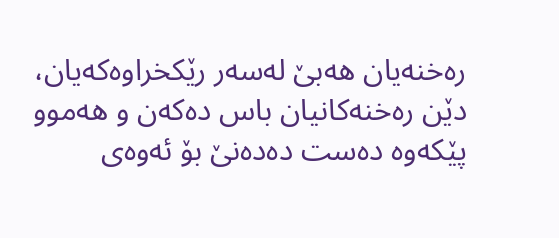ره‌خنه‌یان هه‌بێ‌ له‌سه‌ر رێكخراوه‌كه‌یان، دێن ره‌خنه‌كانیان باس ده‌كه‌ن و هه‌موو پێكه‌وه‌ ده‌ست ده‌ده‌نێ‌ بۆ ئه‌وه‌ی‌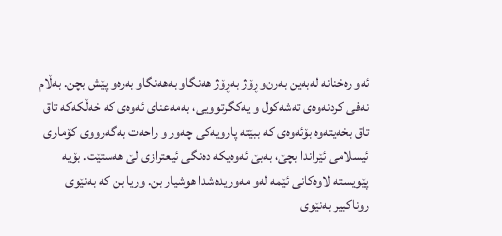ئه‌و ره‌خنانه‌ له‌به‌ین به‌رن‌و ڕۆژ به‌ڕۆژ هه‌نگاو به‌هه‌نگاو به‌ره‌و پێش بچن. به‌ڵام نه‌فی‌ كردنه‌وه‌ی‌ ته‌شه‌كول و یه‌كگرتوویی‌، به‌مه‌عنای‌ ئه‌وه‌ی‌ كه‌ خه‌ڵكه‌كه‌ تاق تاق بخه‌یته‌وه‌ بۆئه‌وه‌ی‌ كه‌ ببێته‌ پارویه‌كی‌ چه‌ور و راحه‌ت به‌گه‌رووی‌ كۆماری‌ ئیسلامی ئێراندا بچێ‌، به‌بێ‌ ئه‌وه‌یكه‌ ده‌نگی‌ ئیعترازی لێ‌ هه‌ستێت. بۆیه‌ پێویسته‌ لاوه‌كانی‌ ئێمه‌ له‌و مه‌وریده‌شدا هوشیار بن. وریا بن كه‌ به‌نێوی‌ روناكبیر به‌نێوی‌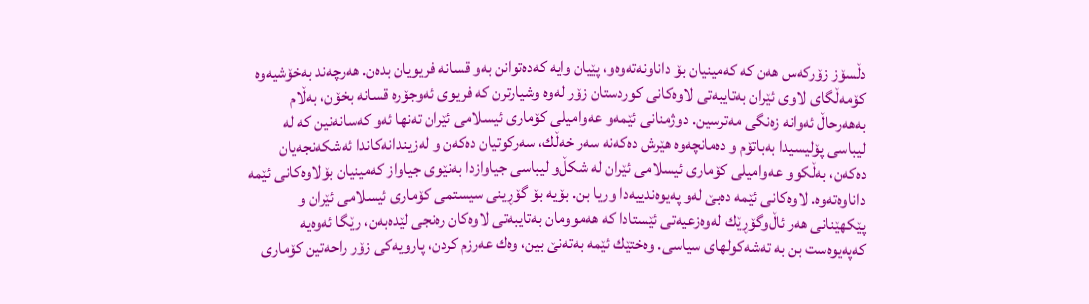دڵسۆز زۆركه‌س هه‌ن كه‌ كه‌مینیان بۆ داناونه‌ته‌وه‌‌و، پێیان وایه‌ كه‌ده‌توانن به‌و قسانه‌ فریویان بده‌ن. هه‌رچه‌ند به‌خۆشیه‌وه‌ كۆمه‌ڵگای‌ لاوی‌ ئێران به‌تایبه‌تی‌ لاوه‌كانی‌ كوردستان زۆر له‌وه‌ وشیارترن كه‌ فریوی‌ ئه‌وجۆره‌ قسانه‌ بخۆن، به‌ڵام به‌هه‌رحاڵ ئه‌وانه‌ زه‌نگی‌ مه‌ترسین. دوژمنانی‌ ئێمه‌و عه‌وامیلی‌ كۆماری‌ ئیسلامی‌ ئێران ته‌نها ئه‌و كه‌سانه‌نین كه‌ له‌ لیباسی‌ پۆلیسیدا به‌باتۆم و ده‌مانچه‌وه‌ هێرش ده‌كه‌نه‌ سه‌ر خه‌ڵك، سه‌ركوتیان ده‌كه‌ن و له‌زیندانه‌كاندا ئه‌شكه‌نجه‌یان ده‌كه‌ن، به‌ڵكوو عه‌وامیلی‌ كۆماری‌ ئیسلامی‌ ئێران له‌ شكڵ‌و لیباسی‌ جیاوازدا به‌نێوی‌ جیاواز كه‌مینیان بۆلاوه‌كانی‌ ئێمه‌ داناوه‌ته‌وه‌. لاوه‌كانی‌ ئێمه‌ ده‌بێ‌ له‌و په‌یوه‌ندییه‌دا وریا بن. بۆیه‌ بۆ گۆڕینی‌ سیستمی‌ كۆماری‌ ئیسلامی‌ ئێران و پێكهێنانی‌ هه‌ر ئاڵ‌وگۆڕێك له‌وه‌زعیه‌تی‌ ئێستادا كه‌ هه‌موومان به‌تایبه‌تی‌ لاوه‌كان ره‌نجی‌ لێده‌به‌ن، رێگا ئه‌وه‌یه‌ كه‌په‌یوه‌ست بن به‌ ته‌شه‌كولهای‌ سیاسی‌. وه‌ختێك ئێمه‌ به‌ته‌نێ‌ بین، وه‌ك عه‌رزم كردن، پارویه‌كی‌ زۆر راحه‌تین كۆماری‌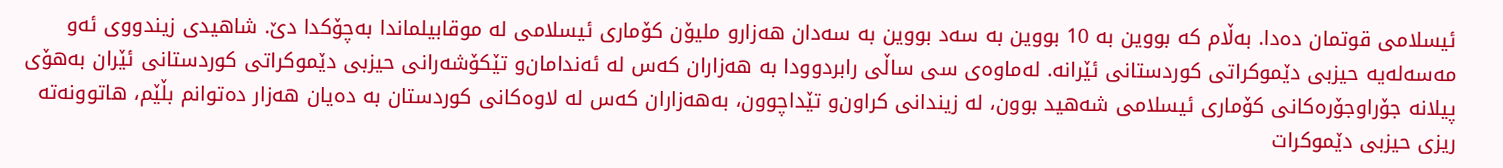ئیسلامی‌ قوتمان ده‌دا. به‌ڵام كه‌ بووین به‌ 10 بووین به‌ سه‌د بووین به‌ سه‌دان هه‌زار‌و ملیۆن كۆماری‌ ئیسلامی‌ له‌ موقابیلماندا به‌چۆكدا دێ‌. شاهیدی‌ زیندووی‌ ئه‌و مه‌سه‌له‌یه‌ حیزبی‌ دێموكراتی‌ كوردستانی‌ ئێرانه‌. له‌ماوه‌ی‌ سی‌ ساڵی‌ رابردوودا به‌ هه‌زاران كه‌س له‌ ئه‌ندامان‌و تێكۆشه‌رانی‌ حیزبی‌ دێموكراتی‌ كوردستانی‌ ئێران به‌هۆی‌ پیلانه‌ جۆراوجۆره‌كانی‌ كۆماری‌ ئیسلامی‌ شه‌هید بوون، له‌ زیندانی‌ كراون‌و تێداچوون، به‌هه‌زاران كه‌س له‌ لاوه‌كانی‌ كوردستان به‌ ده‌یان هه‌زار ده‌توانم بڵێم، هاتوونه‌ته‌ ریزی‌ حیزبی‌ دێموكرات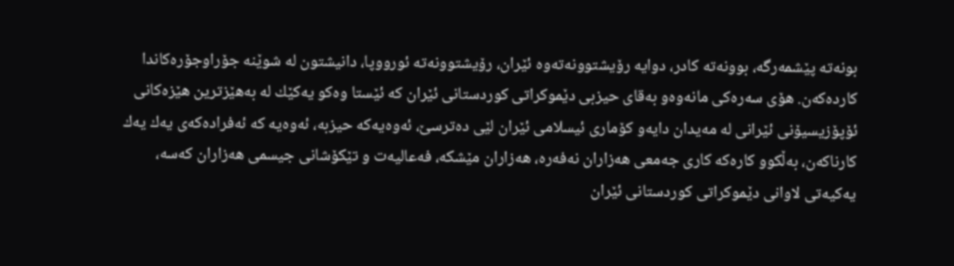بونه‌ته‌ پێشمه‌رگه‌، بوونه‌ته‌ كادر، دوایه‌ رۆیشتوونه‌ته‌وه‌ ئێران، رۆیشتوونه‌ته‌ ئورووپا، دانیشتون له‌ شوێنه‌ جۆراوجۆره‌كاندا كارده‌كه‌ن. هۆی‌ سه‌ره‌كی‌ مانه‌وه‌و به‌قای‌ حیزبی‌ دێموكراتی‌ كوردستانی‌ ئێران كه‌ ئێستا وه‌كو یه‌كێك له‌ به‌هێزترین هێزه‌كانی‌ ئۆپۆزیسیۆنی‌ ئێرانی‌ له‌ مه‌یدان دایه‌و كۆماری‌ ئیسلامی‌ ئێران لێی‌ ده‌ترسێ‌، ئه‌وه‌یه‌كه‌ حیزبه‌، ئه‌وه‌یه‌ كه‌ ئه‌فراده‌كه‌ی‌ یه‌ك یه‌ك كارناكه‌ن، به‌ڵكوو كاره‌كه‌ كاری‌ جه‌معی‌ هه‌زاران نه‌فه‌ره‌، هه‌زاران مێشكه‌، فه‌عالیه‌ت و تێكۆشانی‌ جیسمی‌ هه‌زاران كه‌سه‌، یه‌كیه‌تی‌ لاوانی‌ دێموكراتی‌ كوردستانی‌ ئێران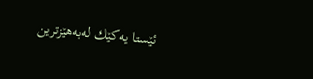ئێستا یه‌كێك له‌به‌هێزترین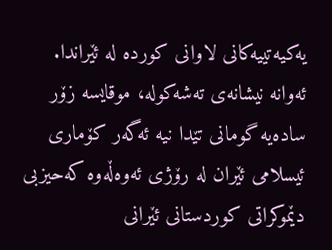یه‌كیه‌تییه‌كانی‌ لاوانی‌ كورده‌ له‌ ئێراندا. ئه‌وانه‌ نیشانه‌ی‌ ته‌شه‌كوله‌، موقایسه‌ زۆر ساده‌یه‌ گومانی‌ تێدا نیه‌ ئه‌گه‌ر كۆماری‌ ئیسلامی‌ ئێران له‌ رۆژی‌ ئه‌وه‌ڵه‌وه‌ كه‌حیزبی‌ دێموكراتی‌ كوردستانی‌ ئێرانی‌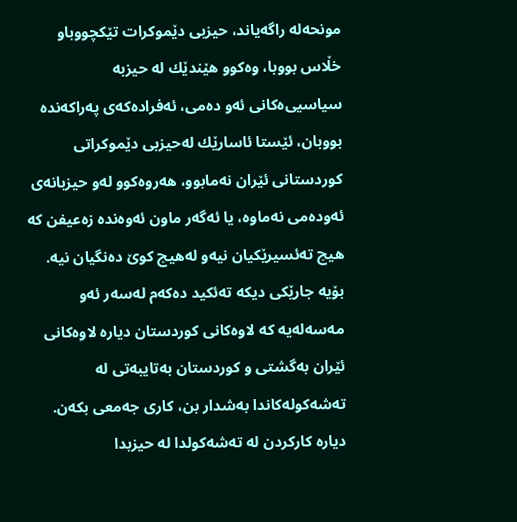مونحه‌له‌ راگه‌یاند، حیزبی‌ دێموكرات تێكچووبا‌و خڵاس بووبا، وه‌كوو هێندێك له‌ حیزبه‌ سیاسیی‌ه‌كانی‌ ئه‌و ده‌می‌، ئه‌فراده‌كه‌ی‌ په‌راكه‌نده‌ بووبان، ئێستا ئاسارێك له‌حیزبی‌ دێموكراتی‌ كوردستانی‌ ئێران نه‌مابوو، هه‌روه‌كوو له‌و حیزبانه‌ی‌ ئه‌وده‌می‌ نه‌ماوه‌، یا ئه‌گه‌ر ماون ئه‌وه‌نده‌ زه‌عیفن كه‌ هیچ ته‌ئسیرێكیان نیه‌و له‌هیچ كوێ‌ ده‌نگیان نیه‌. بۆیه‌ جارێكی‌ دیكه‌ ته‌ئكید ده‌كه‌م له‌سه‌ر ئه‌و مه‌سه‌له‌یه‌ كه‌ لاوه‌كانی‌ كوردستان دیاره‌ لاوه‌كانی‌ ئێران به‌گشتی‌ و كوردستان به‌تایبه‌تی‌ له‌ ته‌شه‌كوله‌كاندا به‌شدار بن، كاری‌ جه‌معی‌ بكه‌ن. دیاره‌ كاركردن له‌ ته‌شه‌كولدا له‌ حیزبدا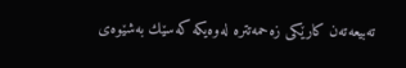ته‌بیعه‌ته‌ن كارێكی‌ زه‌حمه‌تتره‌ له‌وه‌یكه‌ كه‌سێك به‌شێوه‌ی‌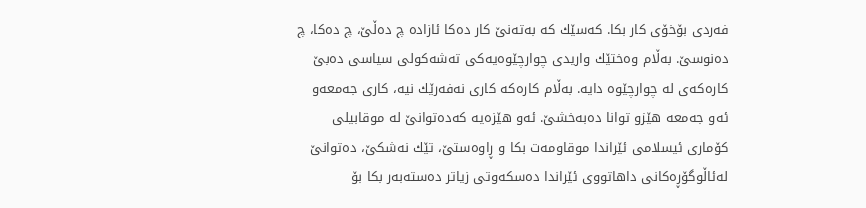فه‌ردی‌ بۆخۆی‌ كار بكا. كه‌سێك كه‌ به‌ته‌نێ‌ كار ده‌كا ئازاده‌ چ ده‌ڵێ‌، چ ده‌كا، چ ده‌نوسێ‌. به‌ڵام وه‌ختێك واریدی‌ چوارچێوه‌یه‌كی‌ ته‌شه‌كولی‌ سیاسی‌ ده‌بێ‌ كاره‌كه‌ی‌ له‌ چوارچێوه‌ دایه‌. به‌ڵام كاره‌كه‌ كاری‌ نه‌فه‌رێك نیه‌، كاری‌ جه‌معه‌و ئه‌و جه‌معه‌ هێزو توانا ده‌به‌خشێ. ئه‌و هێزه‌یه‌ كه‌ده‌توانێ‌ له‌ موقابیلی‌ كۆماری‌ ئیسلامی ئێراندا موقاومه‌ت بكا و ڕاوه‌ستێ‌، تێك نه‌شكێ‌، ده‌توانێ‌ له‌ئاڵوگۆڕه‌كانی‌ داهاتووی‌ ئێراندا ده‌سكه‌وتی‌ زیاتر ده‌سته‌به‌ر بكا بۆ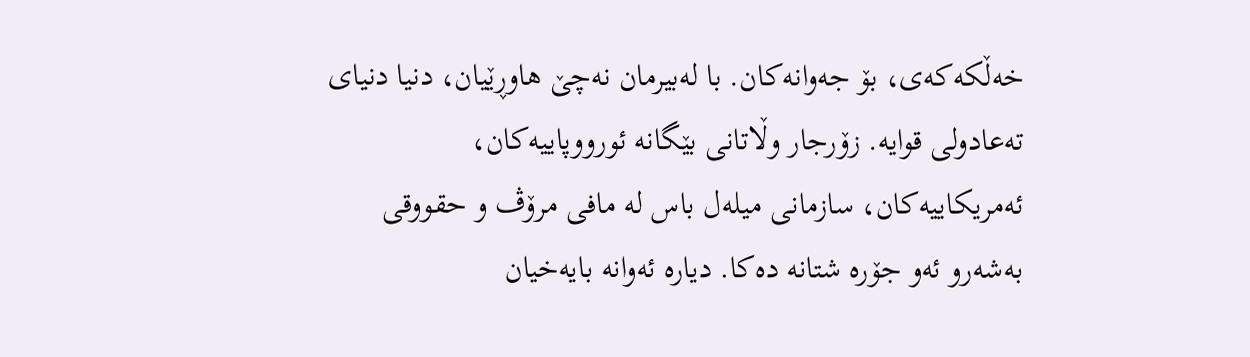خه‌ڵكه‌كه‌ی‌، بۆ جه‌وانه‌كان. با له‌بیرمان نه‌چێ‌ هاوڕێیان، دنیا دنیای‌ ته‌عادولی‌ قوایه‌. زۆرجار وڵاتانی‌ بێگانه‌ ئورووپاییه‌كان، ئه‌مریكاییه‌كان، سازمانی‌ میله‌ل باس له‌ مافی‌ مرۆڤ و حقووقی‌ به‌شه‌ر‌و ئه‌و جۆره‌ شتانه‌ ده‌كا. دیاره‌ ئه‌وانه‌ بایه‌خیان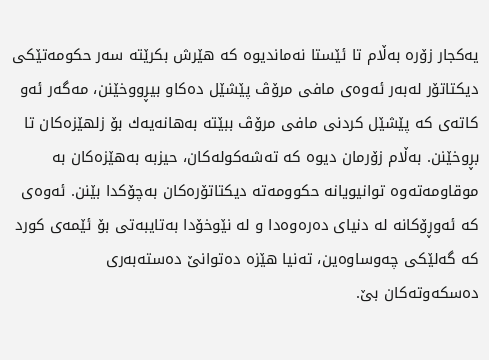یه‌كجار زۆره‌ به‌ڵام تا ئێستا نه‌ماندیوه‌ كه‌ هێرش بكرێته‌ سه‌ر حكومه‌تێكی‌ دیكتاتۆر له‌به‌ر ئه‌وه‌ی‌ مافی‌ مرۆڤ پێشێل ده‌كاو بیڕووخێنن، مه‌گه‌ر ئه‌و كاته‌ی‌ كه‌ پێشێل كردنی‌ مافی‌ مرۆڤ ببێته‌ به‌هانه‌یه‌ك بۆ زلهێزه‌كان تا بڕوخێنن. به‌ڵام زۆرمان دیوه‌ كه‌ ته‌شه‌كوله‌كان، حیزبه‌ به‌هێزه‌كان به‌ موقاومه‌ته‌وه‌ توانیویانه‌ حكوومه‌ته‌ دیكتاتۆره‌كان به‌چۆكدا بێنن. ئه‌وه‌ی‌ كه‌ ئه‌وڕۆكانه‌ له‌ دنیای‌ ده‌ره‌وه‌دا و له‌ نێوخۆدا به‌تایبه‌تی‌ بۆ ئێمه‌ی‌ كورد كه‌ گه‌لێكی‌ چه‌وساوه‌ین، ته‌نیا هێزه‌ ده‌توانێ‌ ده‌سته‌به‌ری‌ ده‌سكه‌وته‌كان بێ‌.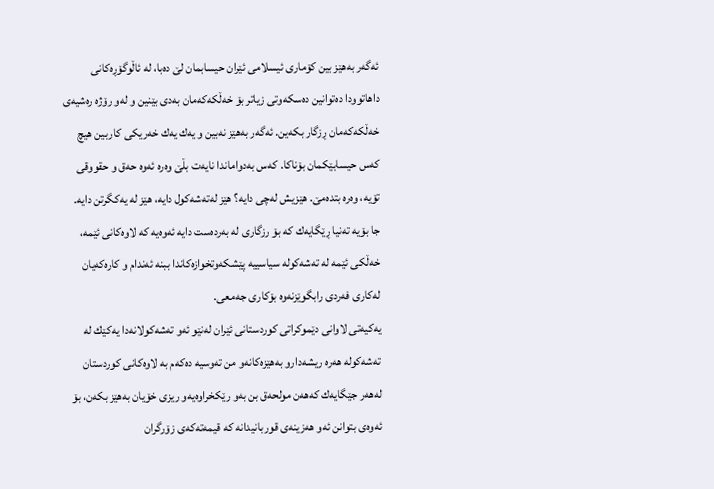ئه‌گه‌ر به‌هێز بین كۆماری‌ ئیسلامی‌ ئێران حیسابمان لێ‌ ده‌با، له‌ ئاڵوگۆڕه‌كانی‌ داهاتوودا ده‌توانین ده‌سكه‌وتی‌ زیاتر بۆ خه‌ڵكه‌كه‌مان به‌دی‌ بێنین و له‌و رۆژه‌ ره‌شیه‌ی‌ خه‌ڵكه‌كه‌مان ڕزگار بكه‌ین. ئه‌گه‌ر به‌هێز نه‌بین و یه‌ك یه‌ك خه‌ریكی‌ كاربین هیچ كه‌س حیسابێكمان بۆناكا. كه‌س به‌دواماندا نایه‌ت بڵێ‌ وه‌ره‌ ئه‌وه‌ حه‌ق و حقووقی‌ تۆیه‌، وه‌ره‌ بتده‌مێ‌. هێزیش له‌چی دایه‌؟ هێز له‌ته‌شه‌كول دایه‌، هێز له‌ یه‌كگرتن دایه‌. جا بۆیه‌ ته‌نیا ڕێگایه‌ك كه‌ بۆ رزگاری‌ له‌ به‌رده‌ست دایه‌ ئه‌وه‌یه‌ كه‌ لاوه‌كانی‌ ئێمه‌، خه‌ڵكی‌ ئێمه‌ له‌ ته‌شه‌كوله‌ سیاسییه‌ پێشكه‌وتخوازه‌كاندا ببنه‌ ئه‌ندام و كاره‌كه‌یان له‌كاری‌ فه‌ردی‌ رابگوێزنه‌وه‌ بۆكاری‌ جه‌معی‌.
یه‌كیه‌تی‌ لاوانی‌ دێموكراتی‌ كوردستانی‌ ئێران له‌نێو ئه‌و ته‌شه‌كولانه‌دا یه‌كێك له‌ ته‌شه‌كوله‌ هه‌ره‌ ریشه‌دارو به‌هێزه‌كانه‌و من ته‌وسیه‌ ده‌كه‌م به‌ لاوه‌كانی‌ كوردستان له‌هه‌ر جێگایه‌ك كه‌هه‌ن مولحه‌ق بن به‌و رێكخراوه‌یه‌و ریزی‌ خۆیان به‌هێز بكه‌ن، بۆ ئه‌وه‌ی‌ بتوانن ئه‌و هه‌زینه‌ی‌ قوربانیدانه‌ كه‌ قیمه‌ته‌كه‌ی‌ زۆرگران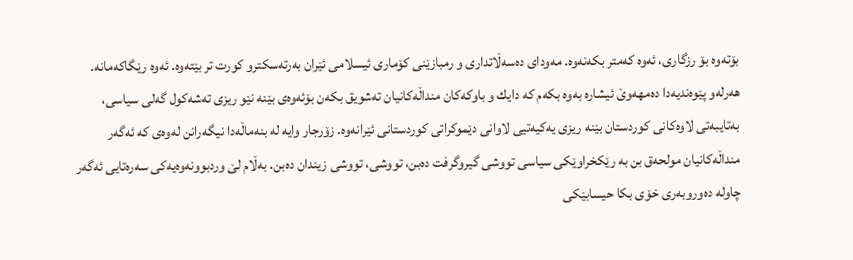بۆته‌وه‌ بۆ رزگاری‌، ئه‌وه‌ كه‌متر بكه‌نه‌وه‌. مه‌ودای‌ ده‌سه‌ڵاتداری‌ و رمبازێنی‌ كۆماری‌ ئیسلامی‌ ئێران به‌رته‌سكتر‌و كورت تر بێته‌وه‌. ئه‌وه‌ رێگاكه‌مانه‌. هه‌رله‌و پێوه‌ندیه‌دا ده‌مهه‌وێ‌ ئیشاره‌ به‌وه‌ بكه‌م كه‌ دایك و باوكه‌كان منداڵه‌كانیان ته‌شویق بكه‌ن بۆئه‌وه‌ی‌ بێنه‌ نێو ریزی‌ ته‌شه‌كول گه‌لی‌ سیاسی‌، به‌تایبه‌تی‌ لاوه‌كانی‌ كوردستان بێنه‌ ریزی‌ یه‌كیه‌تیی‌ لاوانی‌ دێموكراتی‌ كوردستانی‌ ئێرانه‌وه‌. زۆرجار وایه‌ له‌ بنه‌ماڵه‌دا نیگه‌رانن له‌وه‌ی‌ كه‌ ئه‌گه‌ر منداڵه‌كانیان مولحه‌ق بن به‌ رێكخراوێكی‌ سیاسی‌ تووشی‌ گیروگرفت ده‌بن، تووشی‌، تووشی‌ زیندان ده‌بن. به‌ڵام لێ‌ وردبوونه‌وه‌یه‌كی‌ سه‌ره‌تایی‌ ئه‌گه‌ر چاوله‌ ده‌وروبه‌ری‌ خۆی‌ بكا حیسابێكی‌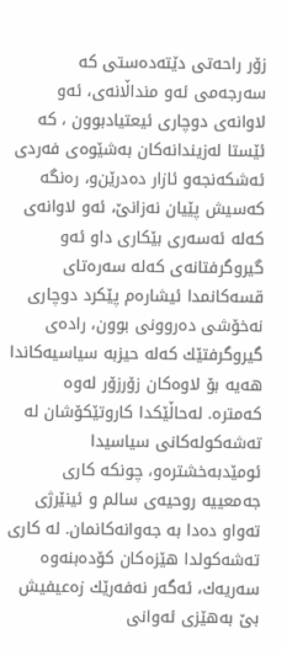زۆر راحه‌تی‌ دێته‌ده‌ستی‌ كه‌ سه‌رجه‌می‌ ئه‌و منداڵانه‌ی‌، ئه‌و لاوانه‌ی‌ دوچاری‌ ئیعتیادبوون ، كه‌ ئێستا له‌زیندانه‌كان به‌شێوه‌ی‌ فه‌ردی‌ ئه‌شكه‌نجه‌و ئازار ده‌درێن‌و، ره‌نگه‌ كه‌سیش پێیان نه‌زانێ‌، ئه‌و لاوانه‌ی‌ كه‌له‌ ئه‌سه‌ری‌ بێكاری‌ داو ئه‌و گیروگرفتانه‌ی‌ كه‌له‌ سه‌ره‌تای‌ قسه‌كانمدا ئیشاره‌م پێكرد دوچاری‌ نه‌خۆشی‌ ده‌روونی‌ بوون، راده‌ی‌ گیروگرفتێك كه‌له‌ حیزبه‌ سیاسیه‌كاندا هه‌یه‌ بۆ لاوه‌كان زۆرزۆر له‌وه‌ كه‌متره‌. له‌حاڵێكدا كاروتێكۆشان له‌ ته‌شه‌كوله‌كانی‌ سیاسیدا ئومێدبه‌خشتره‌‌و، چونكه‌ كاری‌ جه‌معییه‌ روحیه‌ی‌ سالم و ئینێرژی‌ ته‌واو ده‌دا به‌ جه‌وانه‌كانمان. له‌ كاری‌ ته‌شه‌كولدا هێزه‌كان كۆده‌بنه‌وه‌ سه‌ریه‌ك، ئه‌گه‌ر نه‌فه‌رێك زه‌عیفیش بێ‌ به‌هێزی‌ ئه‌وانی‌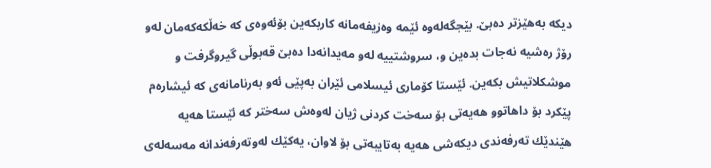دیكه‌ به‌هێزتر ده‌بێ‌. بێجگه‌له‌وه‌ ئێمه‌ وه‌زیفه‌مانه‌ كاربكه‌ین بۆئه‌وه‌ی‌ كه‌ خه‌ڵكه‌كه‌مان له‌و رۆژ ره‌شیه‌ نه‌جات بده‌ین و، سروشتییه‌ له‌و مه‌یدانه‌دا ده‌بێ‌ قه‌بوڵی‌ گیروگرفت و موشكلاتیش بكه‌ین. ئێستا كۆماری‌ ئیسلامی‌ ئێران به‌پێی‌ ئه‌و به‌رنامانه‌ی‌ كه‌ ئیشاره‌م پێكرد بۆ داهاتوو هه‌یه‌تی‌ بۆ سه‌خت كردنی‌ ژیان له‌وه‌ش سه‌ختر كه‌ ئێستا هه‌یه‌ هێندێك ته‌رفه‌ندی‌ دیكه‌شی‌ هه‌یه‌ به‌تایبه‌تی‌ بۆ لاوان، یه‌كێك له‌وته‌رفه‌ندانه‌ مه‌سه‌له‌ی‌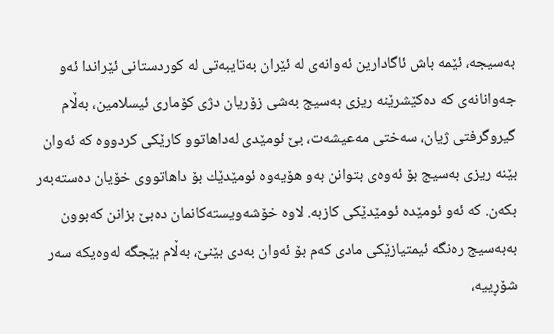به‌سیجه‌، ئێمه‌ باش ئاگادارین ئه‌وانه‌ی‌ له‌ ئێران به‌تایبه‌تی له‌ كوردستانی‌ ئێراندا ئه‌و جه‌وانانه‌ی‌ كه‌ ده‌كێشرێنه‌ ریزی‌ به‌سیج به‌شی‌ زۆریان دژی‌ كۆماری‌ ئیسلامین، به‌ڵام گیروگرفتی‌ ژیان، سه‌ختی‌ مه‌عیشه‌ت، بێ‌ ئومێدی‌ له‌داهاتوو كارێكی‌ كردووه‌ كه‌ ئه‌وان بێنه‌ ریزی‌ به‌سیج بۆ ئه‌وه‌ی‌ بتوانن به‌و هۆیه‌وه‌ ئومێدێك بۆ داهاتووی‌ خۆیان ده‌سته‌به‌ر بكه‌ن. كه‌ ئه‌و ئومێده‌ ئومێدێكی‌ كازبه‌. لاوه‌ خۆشه‌ویسته‌كانمان ده‌بێ‌ بزانن كه‌بوون به‌به‌سیج ره‌نگه‌ ئیمتیازێكی‌ مادی‌ كه‌م بۆ ئه‌وان به‌دی‌ بێنێ‌، به‌ڵام بێجگه‌ له‌وه‌یكه‌ سه‌ر شۆڕییه‌،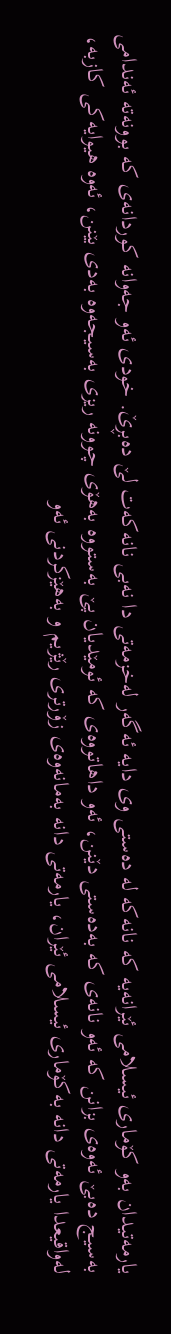یارمه‌تیدان به‌و كۆماری‌ ئیسلامی‌ ئێرانه‌یه‌ كه‌ نانه‌كه‌ له‌ ده‌ستی‌ وی‌ دایه‌ ئه‌گه‌ر له‌خزمه‌تی‌ دا نه‌بی‌ نانه‌كه‌ت لێ‌ ده‌بڕێ‌. خودی‌ ئه‌و جه‌وانه‌ كوردانه‌ی‌ كه‌ بوونه‌ته‌ ئه‌ندامی‌ به‌سیج ده‌بێ‌ ئه‌وه‌ی‌ بزانن كه‌ ئه‌و نانه‌ی‌ كه‌ به‌ده‌ستی‌ دێنن، ئه‌و داهاتووه‌ی‌ كه‌ ئومێدیان پێ‌ به‌ستووه‌ به‌هۆی‌ چوونه‌ ریزی‌ به‌سیجه‌وه‌ به‌دی‌ بێنن، ئه‌وه‌ هیوایه‌كی‌ كازبه‌، له‌واقیعدا یارمه‌تی‌ دانه‌ به‌كۆماری‌ ئیسلامی‌ ئێران، یارمه‌تی‌ دانه‌ به‌مانه‌وه‌ی‌ زۆرتری‌ رێژیم و به‌هێزكردنی‌ ئه‌و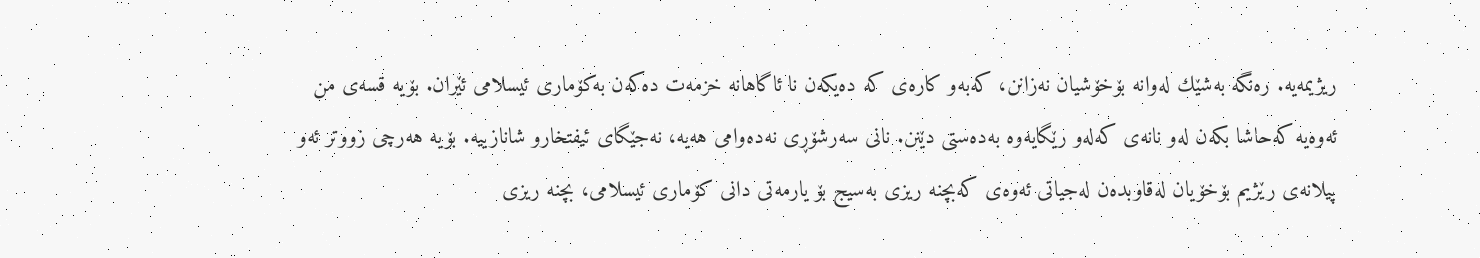ریژیمه‌یه‌. ره‌نگه‌ به‌شێك له‌وانه‌ بۆخۆشیان نه‌زانن، كه‌به‌و كاره‌ی‌ كه‌ ده‌یكه‌ن نا ئاگاهانه‌ خزمه‌ت ده‌كه‌ن به‌كۆماری‌ ئیسلامی‌ ئێران. بۆیه‌ قسه‌ی‌ من ئه‌وه‌یه‌ كه‌حاشا بكه‌ن له‌و نانه‌ی‌ كه‌له‌و رێگایه‌وه‌ به‌ده‌ستی‌ دێنن. نانی‌ سه‌رشۆڕی‌ نه‌ده‌وامی‌ هه‌یه‌، نه‌جێگای‌ ئیفتخارو شانازییه‌. بۆیه‌ هه‌رچی‌ زووتر ئه‌و پیلانه‌ی‌ رێژیم بۆخۆیان له‌قاوبده‌ن له‌جیاتی‌ ئه‌وه‌ی‌ كه‌بچنه‌ ریزی‌ به‌سیج بۆ یارمه‌تی‌ دانی‌ كۆماری‌ ئیسلامی‌، بچنه‌ ریزی‌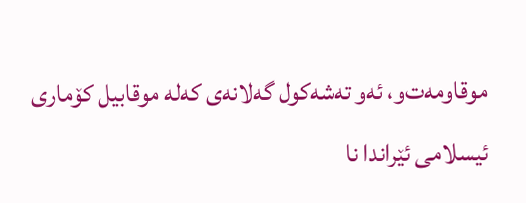موقاومه‌ت‌و، ئه‌و ته‌شه‌كول گه‌لانه‌ی‌ كه‌له‌ موقابیل كۆماری‌ ئیسلامی‌ ئێراندا نا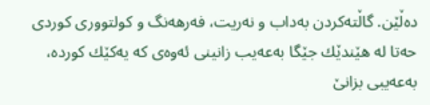ده‌ڵێن. گاڵته‌كردن به‌داب و نه‌ریت، فه‌رهه‌نگ و كولتووری‌ كوردی‌ حه‌تا له‌ هێندێك جێگا به‌عه‌یب زانینی‌ ئه‌وه‌ی‌ كه‌ یه‌كێك كورده‌، به‌عه‌یبی‌ بزانێ‌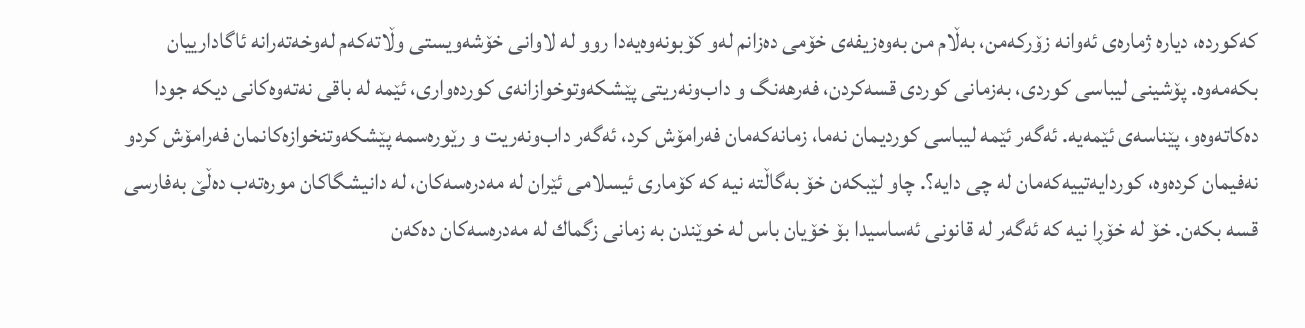كه‌كورده‌، دیاره‌ ژماره‌ی‌ ئه‌وانه‌ زۆركه‌من، به‌ڵام من به‌وه‌زیفه‌ی‌ خۆمی‌ ده‌زانم له‌و كۆبونه‌وه‌یه‌دا روو له‌ لاوانی‌ خۆشه‌ویستی‌ وڵاته‌كه‌م له‌وخه‌ته‌رانه‌ ئاگادارییان بكه‌مه‌وه‌. پۆشینی‌ لیباسی‌ كوردی‌، به‌زمانی‌ كوردی‌ قسه‌كردن، فه‌رهه‌نگ و داب‌ونه‌ریتی‌ پێشكه‌وتوخوازانه‌ی‌ كورده‌واری‌، ئێمه‌ له‌ باقی‌ نه‌ته‌وه‌كانی‌ دیكه‌ جودا ده‌كاته‌وه‌‌و، پێناسه‌ی‌ ئێمه‌یه‌. ئه‌گه‌ر ئێمه‌ لیباسی‌ كوردیمان نه‌ما، زمانه‌كه‌مان فه‌رامۆش كرد، ئه‌گه‌ر داب‌ونه‌ریت و رێوره‌سمه‌ پێشكه‌وتنخوازه‌كانمان فه‌رامۆش كردو نه‌فیمان كرده‌وه‌، كوردایه‌تییه‌كه‌مان له‌ چی دایه‌؟. چاو لێبكه‌ن خۆ به‌گاڵته‌ نیه‌ كه‌ كۆماری‌ ئیسلامی‌ ئێران له‌ مه‌دره‌سه‌كان، له‌ دانیشگاكان موره‌ته‌ب ده‌ڵێ‌ به‌فارسی‌ قسه‌ بكه‌ن. خۆ له‌ خۆڕا نیه‌ كه‌ ئه‌گه‌ر له‌ قانونی‌ ئه‌ساسیدا بۆ خۆیان باس له‌ خوێندن به‌ زمانی‌ زگماك له‌ مه‌دره‌سه‌كان ده‌كه‌ن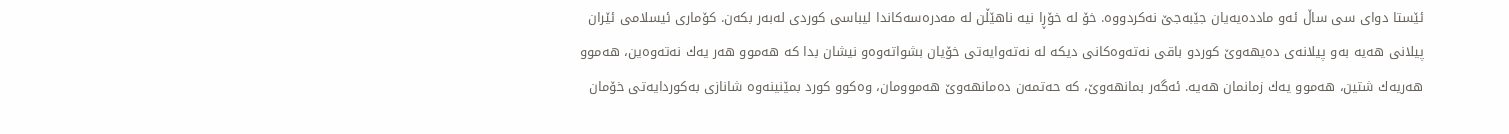ئێستا دوای‌ سی‌ ساڵ ئه‌و مادده‌یه‌یان جێبه‌جێ‌ نه‌كردووه‌. خۆ له‌ خۆڕا نیه‌ ناهێڵن له‌ مه‌دره‌سه‌كاندا لیباسی‌ كوردی‌ له‌به‌ر بكه‌ن. كۆماری‌ ئیسلامی‌ ئێران پیلانی‌ هه‌یه‌ به‌و پیلانه‌ی‌ ده‌یهه‌وێ‌ كوردو باقی‌ نه‌ته‌وه‌كانی‌ دیكه‌ له‌ نه‌ته‌وایه‌تی‌ خۆیان بشواته‌وه‌و نیشان بدا كه‌ هه‌موو هه‌ر یه‌ك نه‌ته‌وه‌ین، هه‌موو هه‌ریه‌ك شتین، هه‌موو یه‌ك زمانمان هه‌یه‌. ئه‌گه‌ر بمانهه‌وێ‌، كه‌ حه‌تمه‌ن ده‌مانهه‌وێ‌ هه‌موومان، وه‌كوو كورد بمێنینه‌وه‌ شانازی‌ به‌كوردایه‌تی‌ خۆمان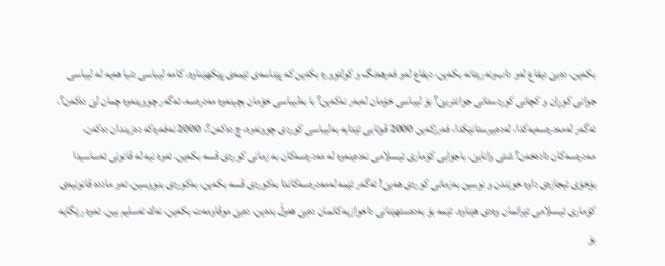بكه‌ین، ده‌بێ‌ دیفاع له‌و داب‌ونه‌ریتانه‌ بكه‌ین، دیفاع له‌و فه‌رهه‌نگ و كولتووره‌ بكه‌ین كه‌ پێناسه‌ی‌ ئێمه‌ی‌ پێكهێناوه‌. كامه‌ لیباسی‌ دنیا هه‌یه‌ له‌ لیباسی‌ جوانی‌ كوڕان و كچانی‌ كوردستانی‌ جوانتربێ‌؟ بۆ لیباسی‌ خۆمان له‌به‌ر نه‌كه‌ین؟ با به‌لیباسی‌ خۆمان بچینه‌وه‌ مه‌دره‌سه‌، ئه‌گه‌ر چووینه‌وه‌ چمان لێ‌ ده‌كه‌ن؟. ئه‌گه‌ر له‌مه‌دره‌سه‌یه‌كدا، له‌ده‌بیرستانێكدا، فه‌رزكه‌ین 2000 قوتابی‌ تێدایه‌ به‌لیباسی‌ كوردی‌ چوونه‌وه‌، چ ده‌كه‌ن؟، 2000 نه‌فه‌ره‌كه‌ ده‌زیندان ده‌كه‌ن، مه‌دره‌سه‌كان داده‌خه‌ن؟ شتی‌ وانابێ‌. باجوابی‌ كۆماری‌ ئیسلامی‌ نه‌ده‌ینه‌وه‌ له‌ مه‌دره‌سه‌كان به‌ زمانی‌ كوردی‌ قسه‌ بكه‌ین. ئه‌وه‌ نیه‌ له‌ قانونی‌ ئه‌ساسیدا بۆخۆی‌ ئیجازه‌ی‌ داوه‌ خوێندن و نوسین به‌زمانی‌ كوردی‌ هه‌بێ‌! ئه‌گه‌ر ئێمه‌ له‌مه‌دره‌سه‌كاندا به‌كوردی‌ قسه‌ بكه‌ین، به‌كوردی‌ بنووسین، ئه‌و مادده‌ قانونیه‌ی‌ كۆماری‌ ئیسلامی‌ ئێرانمان وه‌دی‌ هێناوه‌. ئێمه‌ بۆ به‌ده‌ستهێنانی‌ داخوازیه‌كانمان ده‌بێ‌ هه‌وڵ بده‌ین، ده‌بێ‌ موقاومه‌ت بكه‌ین، نه‌ك ته‌سلیم بین. ئه‌وه‌ رێگایه‌ بۆ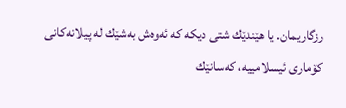رزگاریمان. یا هێندێك شتی‌ دیكه‌ كه‌ ئه‌وه‌ش به‌شێك له‌ پیلانه‌كانی‌ كۆماری‌ ئیسلامییه‌، كه‌سانێك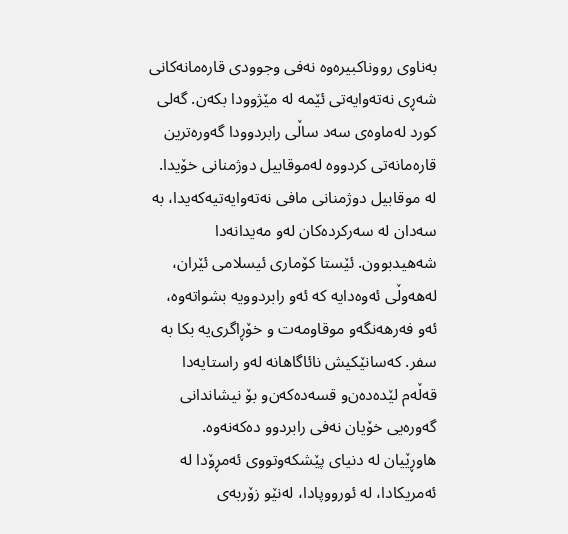به‌ناوی‌ رووناكبیره‌وه‌ نه‌فی‌ وجوودی‌ قاره‌مانه‌كانی‌ شه‌ڕی‌ نه‌ته‌وایه‌تی‌ ئێمه‌ له‌ مێژوودا بكه‌ن. گه‌لی‌ كورد له‌ماوه‌ی‌ سه‌د ساڵی‌ رابردوودا گه‌وره‌ترین قاره‌مانه‌تی‌ كردووه‌ له‌موقابیل دوژمنانی‌ خۆیدا. له‌ موقابیل دوژمنانی‌ مافی‌ نه‌ته‌وایه‌تیه‌كه‌یدا، به‌ سه‌دان له‌ سه‌ركرده‌كان له‌و مه‌یدانه‌دا شه‌هیدبوون. ئێستا كۆماری‌ ئیسلامی‌ ئێران، له‌هه‌وڵی‌ ئه‌وه‌دایه‌ كه‌ ئه‌و رابردوویه‌ بشواته‌وه‌، ئه‌و فه‌رهه‌نگه‌‌و موقاومه‌ت و خۆڕاگری‌یه‌ بكا به‌ سفر. كه‌سانێكیش نائاگاهانه‌ له‌و راستایه‌دا قه‌ڵه‌م لێده‌ده‌ن‌و قسه‌ده‌كه‌ن‌و بۆ نیشاندانی‌ گه‌وره‌یی‌ خۆیان نه‌فی‌ رابردوو ده‌كه‌نه‌وه‌. هاوڕێیان له‌ دنیای‌ پێشكه‌وتووی‌ ئه‌مڕۆدا له‌ ئه‌مریكادا، له‌ ئورووپادا، له‌نێو زۆربه‌ی‌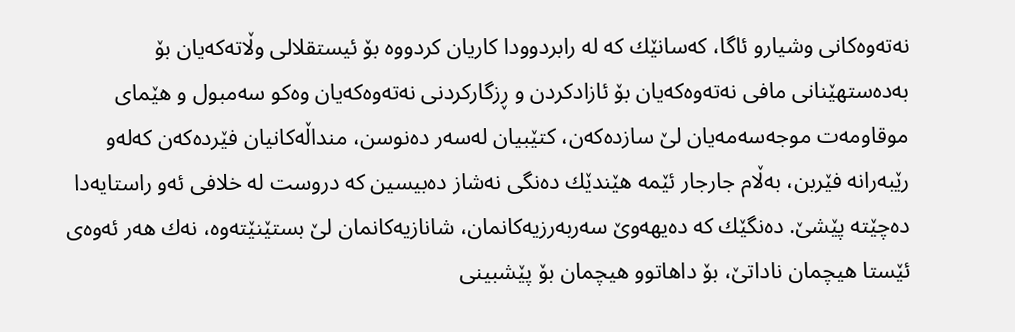نه‌ته‌وه‌كانی‌ وشیارو ئاگا، كه‌سانێك كه‌ له‌ رابردوودا كاریان كردووه‌ بۆ ئیستقلالی‌ وڵاته‌كه‌یان بۆ به‌ده‌ستهێنانی‌ مافی‌ نه‌ته‌وه‌كه‌یان بۆ ئازادكردن و ڕزگاركردنی‌ نه‌ته‌وه‌كه‌یان وه‌كو سه‌مبول و هێمای‌ موقاومه‌ت موجه‌سه‌مه‌یان لێ سازده‌كه‌ن، كتێبیان له‌سه‌ر ده‌نوسن، منداڵه‌كانیان فێرده‌كه‌ن كه‌له‌و رێبه‌رانه‌ فێربن، به‌ڵام جارجار ئێمه‌ هێندێك ده‌نگی‌ نه‌شاز ده‌بیسین كه‌ دروست له‌ خلافی‌ ئه‌و راستایه‌دا ده‌چێته‌ پێشێ‌. ده‌نگێك كه‌ ده‌یهه‌وێ‌ سه‌ربه‌رزیه‌كانمان، شانازیه‌كانمان لێ بستێنێته‌وه‌، نه‌ك هه‌ر ئه‌وه‌ی‌ ئێستا هیچمان ناداتێ‌، بۆ داهاتوو هیچمان بۆ پێشبینی‌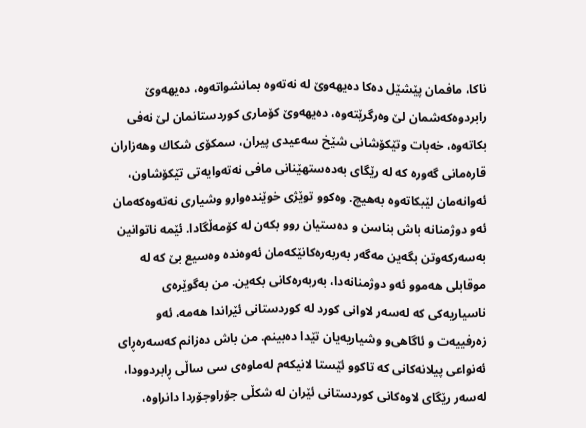ناكا، مافمان پێشێل ده‌كا ده‌یهه‌وێ‌ له‌ نه‌ته‌وه‌ بمانشواته‌وه‌، ده‌یهه‌وێ‌ رابردوه‌كه‌شمان لێ وه‌رگرێته‌وه‌، ده‌یهه‌وێ‌ كۆماری‌ كوردستانمان لێ نه‌فی‌ بكاته‌وه‌، خه‌بات وتێكۆشانی‌ شێخ سه‌عیدی‌ پیران، سمكۆی‌ شكاك وهه‌زاران قاره‌مانی‌ گه‌وره‌ كه‌ له‌ رێگای‌ به‌ده‌ستهێنانی‌ مافی‌ نه‌ته‌وایه‌تی‌ تێكۆشاون، ئه‌وانه‌مان لێبكاته‌وه‌ به‌هیچ. وه‌كوو توێژی‌ خوێنده‌وارو وشیاری‌ نه‌ته‌وه‌كه‌مان ئه‌و دوژمنانه‌ باش بناسن و ده‌ستیان روو بكه‌ن له‌ كۆمه‌ڵگادا. ئێمه‌ ناتوانین به‌سه‌ركه‌وتن بگه‌ین مه‌گه‌ر به‌ربه‌ره‌كانێكه‌مان ئه‌وه‌نده‌ وه‌سیع بێ‌ كه‌ له‌ موقابلی‌ هه‌موو ئه‌و دوژمنانه‌دا، به‌ربه‌ره‌كانی‌ بكه‌ین. من به‌گوێره‌ی‌ ناسیاریه‌كی‌ كه‌ له‌سه‌ر لاوانی‌ كورد له‌ كوردستانی‌ ئێراندا هه‌مه‌، ئه‌و زه‌رفییه‌ت و ئاگاهی‌‌و وشیاریه‌یان تێدا ده‌بینم. من باش ده‌زانم كه‌سه‌ره‌ڕای‌ ئه‌نواعی‌ پیلانه‌كانی‌ كه‌ تاكوو ئێستا لانیكه‌م له‌ماوه‌ی‌ سی‌ ساڵی‌ ڕابردوودا، له‌سه‌ر رێگای‌ لاوه‌كانی‌ كوردستانی‌ ئێران له‌ شكڵی‌ جۆراوجۆردا دانراوه‌،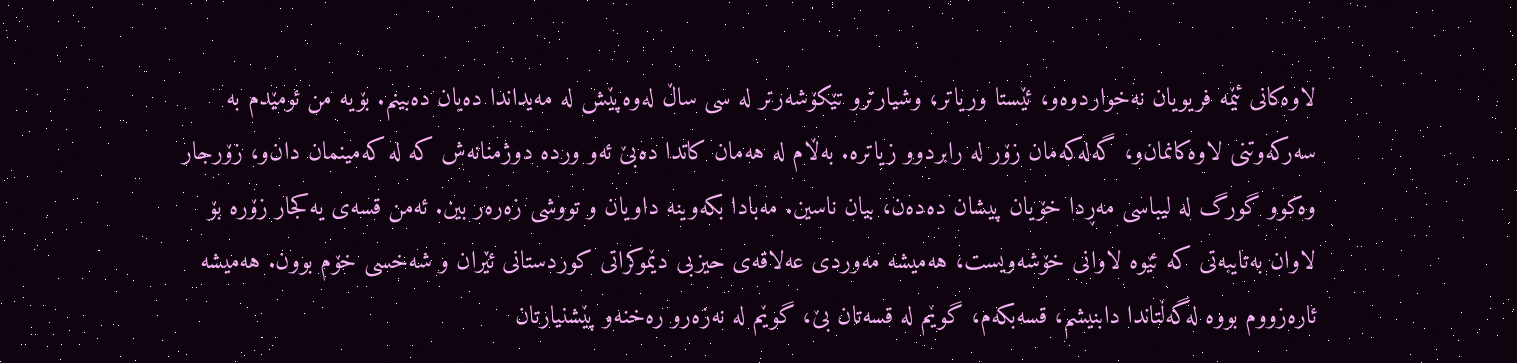لاوه‌كانی‌ ئێمه‌ فریویان نه‌خواردوه‌‌و، ئێستا وریاتر، وشیارترو تێكۆشه‌رتر له‌ سی‌ ساڵ له‌وه‌پێش له‌ مه‌یداندا ده‌یان ده‌بینم. بۆیه‌ من ئومێدم به‌ سه‌ركه‌وتنی‌ لاوه‌كانمان‌و، گه‌له‌كه‌مان زۆر له‌ رابردوو زیاتره‌. به‌ڵام له‌ هه‌مان كاتدا ده‌بێ‌ ئه‌و ورده‌ دوژمنانه‌ش كه‌ له‌ كه‌مینمان دان‌و، زۆرجار وه‌كوو گورگ له‌ لیباسی‌ مه‌ڕدا خۆیان پیشان ده‌ده‌ن، بیان ناسین. مه‌بادا بكه‌وینه‌ داویان و تووشی‌ زه‌ره‌ر بین. ئه‌من قسه‌ی‌ یه‌كجار زۆره‌ بۆ لاوان به‌تایبه‌تی‌ كه‌ ئێوه‌ لاوانی‌ خۆشه‌ویست، هه‌میشه‌ مه‌وردی‌ عه‌لاقه‌ی‌ حیزبی‌ دێموكراتی‌ كوردستانی‌ ئێران و شه‌خسی‌ خۆم بوون. هه‌میشه‌ ئاره‌زووم بووه‌ له‌گه‌ڵتاندا دابنیشم، قسه‌بكه‌م، گوێم له‌ قسه‌تان بێ‌، گوێم له‌ نه‌زه‌رو ره‌خنه‌و پێشنیارتان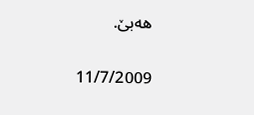هه‌بێ‌.

11/7/2009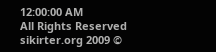12:00:00 AM
All Rights Reserved sikirter.org 2009 ©